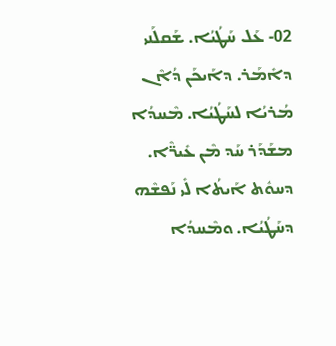02- ܥܰܠ ܚܰܛܳܝܳܐ. ܫܰܩܠܰܢܝ ܕܐܺܡܰܪ. ܕܐܰܝܟܰܢ ܕܳܐܶܢ ܡܳܪܝܳܐ ܠܚܰܛܳܝܳܐ. ܡܶܚܕܳܐ ܡܫܰܕܰܪ ܚܰܕ ܡܶܢ ܥܺܝܪ̈ܶܐ. ܕܚܘܽܬ ܐܰܝܬܳܐ ܠܺܝ ܢܰܦܫܶܗ ܕܚܰܛܳܝܳܐ. ܘܡܶܚܕܳܐ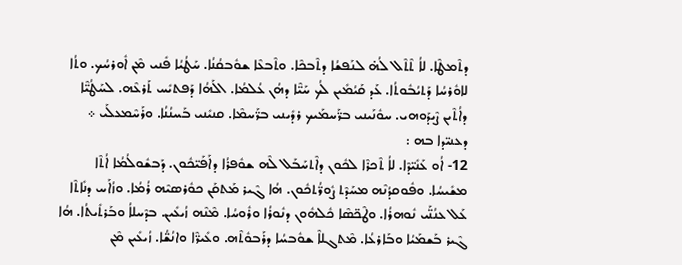ܕܬܶܡܛܶܐ. ܠܐܳ ܬܶܬܶܠ ܠܳܗ̇ ܠܢܰܦܫܳܐ ܕܬܶܒܟܶܐ. ܘܬܶܒܥܶܐ ܫܘܽܒܩܳܢܳܐ. ܚܰܛܳܝܳܐ ܦܺܢܝ ܡܶܢ ܐܽܘܪܚܳܟ. ܘܬܳܐ ܠܐܘܽܪܚܳܐ ܕܰܬܝܳܒܽܘܬܳܐ. ܥܰܕ ܩܰܝܳܡܺܝܢ ܠܳܟ ܚܰܝ̈ܶܐ ܕܗܳܢ ܥܳܠܡܳܐ. ܐܠܰܗܳܐ ܕܰܦܬܝܺܚ ܬܰܪܥܶܗ. ܠܚܰܛܳܝ̈ܶܐ ܕܐܳܬܶܝܢ ܨܶܝܕܰܘܗܝ. ܚܘܽܢܰܝܢܝ ܒܪ̈ܰܚܡܰܝܟ ܪܕܺܝܢܝ ܒܪ̈ܰܚܡܶܐ. ܩܢܝܺܢܝ ܒܰܚܢܳܢܳܐ. ܘܪܰܚܶܡܥܠܰܝ ܀
ܕܥܢܝ̈ܕܐ ܒܗ :
12- ܐܳܘ ܥܰܢܺܝ̈ܕܶܐ. ܠܐܳ ܬܶܟܪܶܐ ܠܟܽܘܢ ܕܐܶܬܚܰܒܰܠ ܠܶܗ ܫܘܽܦܪܳܐ ܕܐܰܦܰܝ̈ܟܽܘܢ. ܕܰܒܫܽܘܠܳܡܳܐ ܐܳܬܶܐ ܡܫܺܝܚܳܐ. ܘܦܽܘܩܕܳܢܶܗ ܡܚܰܕܶܬ ܨܽܘܪ̈ܳܬܟܽܘܢ. ܗܳܐ ܓܶܝܪ ܡܰܬܩܰܢ ܟܘܽܪܣܝܶܗ ܪܳܡܳܐ. ܘܙܳܐܰܚ ܕܢܺܐܬܶܐ ܥܰܠ ܥܢܳܢ̈ܰܝ ܢܽܘܗܪܳܐ. ܘܛܶܟ̈ܣܶܐ ܟܽܠܗܽܘܢ ܕܢܽܘܪܳܐ ܘܪܽܘܚܳܐ. ܡܶܢܶܗ ܙܳܝܥܺܝܢ. ܒܕܶܚܠܐܳ ܘܒܰܪܬܺܝܬܳܐ. ܗܳܐ ܓܶܝܪ ܒܰܫܡܰܝܳܐ ܘܒܰܐܪܥܳܐ. ܡܶܬܓܠܐܶ ܫܘܽܒܚܳܐ ܕܪܰܒܘܽܬܶܗ. ܘܥܺܝܪ̈ܶܐ ܘܐܢܳܫ̈ܳܐ. ܙܳܝܥܺܝܢ ܡܶܢ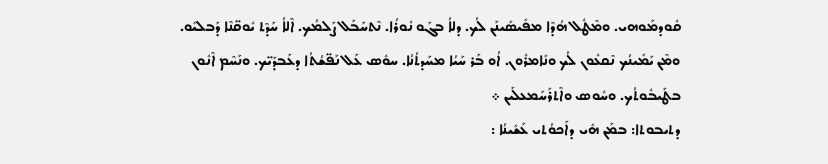ܩܽܘܕܡܰܘܗܝ. ܘܡܶܛܽܠ ܗܳܕܶܐ ܡܦܺܝܣܺܝܢܰܢ ܠܳܟ. ܕܠܐܳ ܒܓܰܘ ܢܽܘܪܳܐ. ܢܶܬܚܰܒܰܠ ܨܰܠܡܳܟ. ܐܶܠܐܳ ܚܰܕܶܬ ܝܽܘܩ̈ܢܶܐ ܕܰܒܠܝܺܘ. ܘܡܶܢ ܝܰܡܺܝܢܳܟ ܢܶܩܥܽܘܢ ܠܳܟ ܘܢܺܐܡܪܽܘܢ. ܐܳܘ ܒܰܪ ܚܰܝܳܐ ܡܚܰܕܬܳܢܳܐ. ܚܘܽܣ ܥܰܠ ܢܰܦ̈ܫܳܬܳܐ ܕܥܰܒܕܰܝ̈ܟ. ܘܢܰܚܶܡ ܐܶܢܽܘܢ ܒܛܰܝܒܽܘܬܳܟ. ܘܚܽܘܣ ܘܐܶܬܪܰܚܰܡܥܠܰܝܢ ܀
ܕܬܝܒܘܬܐ: ܒܡܰܢ ܗܺܝ ܕܐܰܟܘܳܬܝ ܥܰܫܺܝܢܳܐ :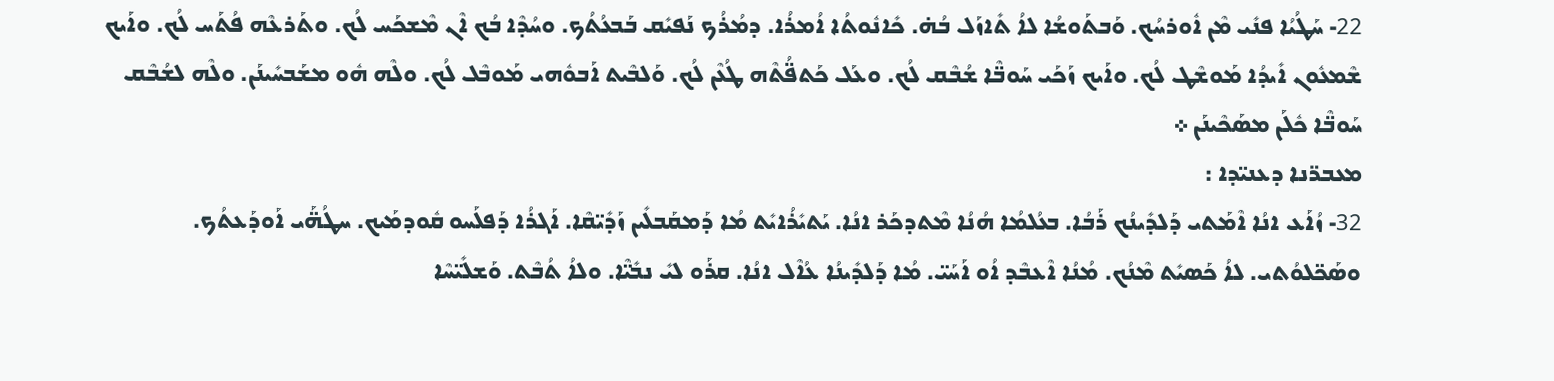22- ܚܰܛܳܝܳܐ ܦܢܺܝ ܡܶܢ ܐܽܘܪܚܳܟ. ܘܰܒܬܰܘܫܳܐ ܠܐܳ ܬܺܐܙܰܠ ܒܳܗ̇. ܟܺܐܢܽܘܬܳܐ ܐܳܡܪܳܐ. ܕܡܳܪܳܟ ܢܰܦܝܺܩ ܒܰܒܥܳܬܳܟ. ܘܚܳܕܶܐ ܒܳܟ ܐܶܢ ܡܶܫܟܰܚ ܠܳܟ. ܘܬܰܪܥܶܗ ܦܳܬܰܚ ܠܳܟ. ܘܐܰܝܟ ܫܶܡܥܽܘܢ ܐܺܝܕܳܐ ܡܰܘܫܶܛ ܠܳܟ. ܘܐܰܝܟ ܙܰܟܰܝ ܚܰܘܒ̈ܶܐ ܫܳܒܶܩ ܠܳܟ. ܘܥܰܠ ܟܰܬܦ̈ܳܬܶܗ ܛܳܥܶܢ ܠܳܟ. ܘܰܠܒܶܝܬ ܐܰܒܘܽܗܝ ܡܰܘܒܶܠ ܠܳܟ. ܘܠܶܗ ܗܽܘ ܡܫܰܒܚܺܝܢܰܢ. ܘܠܶܗ ܠܫܳܒܶܩ ܚܰܘܒ̈ܶܐ ܟܽܠܰܢ ܡܣܰܟܶܝܢܰܢ ܀
ܡܥܒܪ̈ܢܐ ܕܥܢܝ̈ܕܐ :
32- ܙܳܐܰܥ ܐܢܳܐ ܐܶܡܰܬܝ ܕܰܠܕܺܝܢܳܟ ܪܰܒܳܐ. ܒܥܳܠܡܳܐ ܗܳܢܳܐ ܡܶܬܕܟܰܪ ܐܢܳܐ. ܝܰܬܝܺܪܳܐܝܺܬ ܡܳܐ ܕܰܡܩܰܒܠܺܝܢ ܙܰܕܺܝ̈ܩܶܐ. ܐܰܓܪܳܐ ܕܰܦܠܰܚܘ ܩܽܘܕܡܰܝܟ. ܚܛܳܗ̈ܰܝ ܐܰܘܕܰܥܬܳܟ. ܘܣܰܟ̈ܠܘܳܬܝ. ܠܐܳ ܟܰܣܝܺܬ ܡܶܢܳܟ. ܡܳܢܳܐ ܐܶܥܒܶܕ ܐܳܘ ܐܰܚܰܝ̈. ܡܳܐ ܕܰܠܕܺܝܢܳܐ ܥܳܐܶܠ ܐܢܳܐ. ܩܪܰܘ ܠܝܺ ܢܒܺܝ̈ܶܐ. ܘܠܐܳ ܬܳܒܶܬ. ܘܰܫܠܺܝ̈ܚܶܐ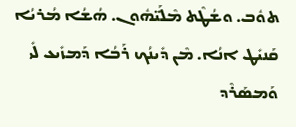ܬܘܽܒ. ܘܫܳܛܶܬ ܡܶܠܰܝ̈ܗܽܘܢ. ܗܳܫܳܐ ܡܳܪܝܳܐ ܩܰܢܝܺܛ ܐܢܳܐ. ܡܶܢ ܕܺܝܢܳܟ ܪܰܒܳܐ ܕܰܡܙܺܝܥ ܠܺܝ ܘܰܡܣܰܪܶܕ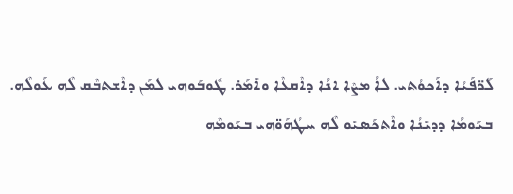ܠܰܪ̈ܦܰܝܳܐ ܕܐܰܟܘܳܬܝ. ܠܐܳ ܡܨܶܐ ܐܢܳܐ ܕܐܶܩܥܶܐ ܘܐܺܡܰܪ. ܛܽܘܒܰܘܗܝ ܠܡܰܢ ܕܐܶܫܬܒܶܩ ܠܶܗ ܥܰܘܠܶܗ. ܒܝܰܘܡܳܐ ܕܕܝܺܢܳܐ ܘܐܶܬܟܰܣܝܺܘ ܠܶܗ ܚܛܳܗܰܘ̈ܗܝ ܒܝܰܘܡܶܗ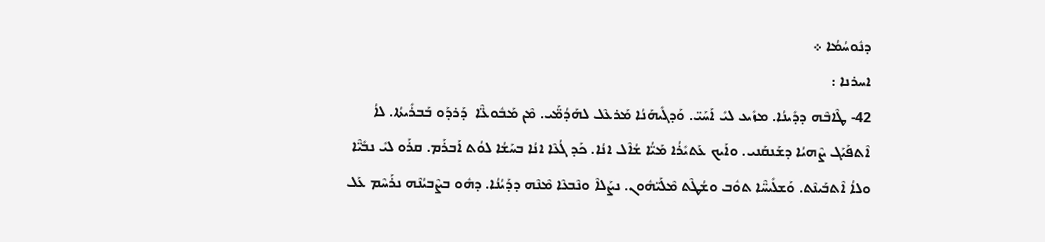ܕܢܽܘܚܳܡܳܐ ܀
ܐܚܪܢܐ :
42- ܛܶܐܒܶܗ ܕܕܺܝܢܳܐ. ܡܙܺܝܥ ܠܝܺ ܐܰܚܰܝ̈. ܘܰܕܓܺܝܗܰܢܳܐ ܡܰܪܥܶܠ ܠܗܰܕܳܡ̈ܰܝ. ܡܶܢ ܡܰܒܽܘܥ̈ܶܐ  ܕܰܪܕܰܘ ܒܰܒܪܺܝܬܳܐ. ܠܐܳ ܐܶܬܦܰܝܰܓ ܨܶܗܝܳܐ ܕܫܰܢܩܰܢܝ. ܘܐܰܝܟ ܥܰܬܝܺܪܳܐ ܡܰܝ̈ܳܐ ܫܳܐܶܠ ܐܢܳܐ. ܟܰܕ ܓܳܥܶܐ ܐܢܳܐ ܒܚܰܫܳܐ ܠܘܳܬ ܐܰܒܪܰܡ. ܩܪܰܘ ܠܝܺ ܢܒܺܝ̈ܶܐ ܘܠܐܳ ܐܶܬܒܰܝܢܶܬ. ܘܰܫܠܺܝܚ̈ܶܐ ܬܘܽܒ ܘܫܳܛܶܬ ܡܶܠܰܝ̈ܗܽܘܢ. ܢܨܰܠܐܶ ܘܢܶܒܥܶܐ ܡܶܢܶܗ ܕܕܰܝܳܢܳܐ. ܕܗܽܘ ܒܨܶܒܝܳܢܶܗ ܢܪܰܚܶܡ ܥܰܠ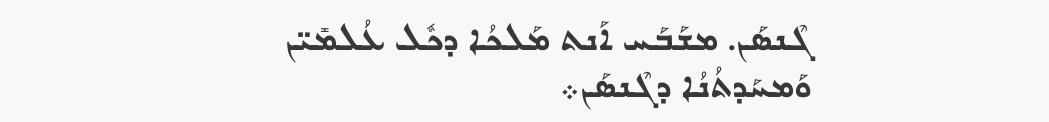ܓܶܢܣܰܢ. ܡܫܰܒܰܚ ܐܰܢܬ ܡܰܠܟܳܐ ܕܟܽܠ ܥܳܠܡܺܝ̈ܢ ܘܰܡܚܰܕܬܳܢܳܐ ܕܓܶܢܣܰܢ܀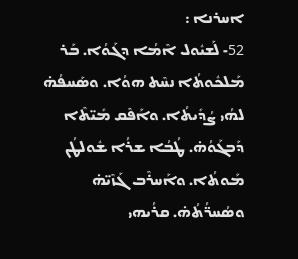ܐܚܪܢܐ :
52- ܠܰܫܝܽܘܠ ܐܶܡܳܐ ܕܓܰܘܳܐ. ܒܰܪ ܡܰܠܟܽܘܬܳܐ ܢܚܶܬ ܗܘܳܐ. ܘܣܰܚܦܳܗ̇ ܠܗܳܝ ܨܳܕܺܝܬܳܐ. ܘܐܰܦܶܩ ܡܺܝ̈ܬܶܐ ܕܰܒܓܰܘܳܗ̇. ܛܳܒܳܐ ܫܪܳܐ ܫܽܘܠܛܳܢ ܡܰܘܬܳܐ. ܘܐܰܚܪܶܒ ܓܰܙܶܝ̈ܗ̇ ܘܣܳܚܪ̈ܳܬܳܗ̇. ܩܪܳܝܗܝ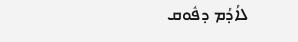ܠܐܳܕܳܡ ܕܦܽܘܩ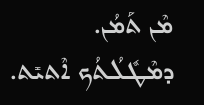ܡܶܢ ܬܰܡܳܢ. ܕܡܶܛܽܠܳܬܳܟ ܐܶܬܝܺܬ.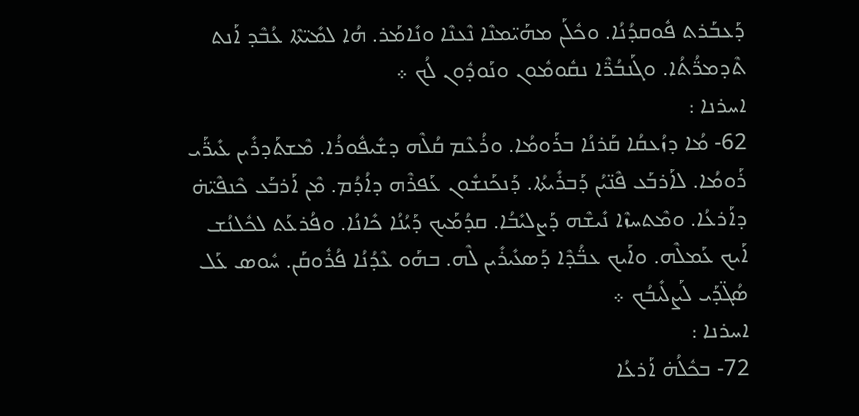ܕܰܥܒܰܪܬ ܦܽܘܩܕܳܢܳܐ. ܘܟܽܠܰܢ ܡܗܰܝ̈ܡܢܶܐ ܢܶܥܢܶܐ ܘܢܺܐܡܰܪ. ܗܳܐ ܠܡܺܝ̈ܬܶܐ ܥܳܒܶܕ ܐܰܢܬ ܬܶܕܡܪ̈ܳܬܳܐ. ܘܓܰܢܒܳܪ̈ܶܐ ܢܩܽܘܡܽܘܢ ܘܢܰܘܕܽܘܢ ܠܳܟ ܀
ܐܚܪܢܐ :
62- ܡܳܐ ܕܙܳܥܩܳܐ ܩܰܪܢܳܐ ܒܪܰܘܡܳܐ. ܘܪܳܥܶܡ ܩܳܠܶܗ ܕܫܺܝܦܽܘܪܳܐ. ܡܶܫܬܰܕܪܺܝܢ ܥܺܝܪ̈ܰܝ ܪܰܘܡܳܐ. ܠܐܰܪܒܰܥ ܦܶܢ̈ܝܳܢ ܕܰܒܪܺܝܬܳܐ. ܕܰܢܟܰܢܫܽܘܢ ܥܰܦܪܶܗ ܕܐܳܕܳܡ. ܡܶܢ ܐܰܪܒܰܥ ܟܶܢܦܶܝ̈ܗ̇ ܕܐܰܪܥܳܐ. ܘܡܶܬܚܙܶܐ ܢܺܝܫܶܗ ܕܰܨܠܝܺܒܳܐ. ܩܕܳܡܰܝܟ ܕܰܝܳܢܳܐ ܟܺܐܢܳܐ. ܘܦܳܪܥܰܬ ܠܟܽܠܢܳܫ ܐܰܝܟ ܥܰܡܠܶܗ. ܘܐܰܝܟ ܥܒ̈ܳܕܶܐ ܕܰܣܥܺܝܪܺܝܢ ܠܶܗ. ܒܗܰܘ ܥܶܕܳܢܳܐ ܦܳܪܽܘܩܰܢ. ܚܽܘܣ ܥܰܠ ܣܳܓ̈ܕܰܝ ܠܰܨܠܺܝܒܳܟ ܀
ܐܚܪܢܐ :
72- ܒܟܽܠܳܗ̇ ܐܰܪܥܳܐ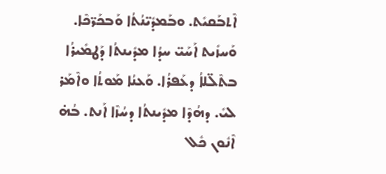ܐܶܬܒܰܩܝܺܬ. ܘܒܰܡܕܺܝ̈ܢܳܬܳܐ ܘܰܒܟܰܪ̈ܟܶܐ. ܘܰܚܙܺܝܬ ܐܰܚܰܝ̈ ܚܕܳܐ ܡܕܺܝܢܬܳܐ ܕܰܛܡܺܝܪܳܐ ܒܬܶܠ̈ܠܐܳ ܕܥܰܦܪܳܐ. ܘܰܥܢܳܐ ܡܰܘܬܳܐ ܘܐܶܡܰܪ ܠܝܺ. ܕܗܳܕܶܐ ܡܕܺܝܢܬܳܐ ܕܚܳܙܶܐ ܐܰܢܬ. ܒܳܗ̇ ܐܶܢܽܘܢ ܟܽܠ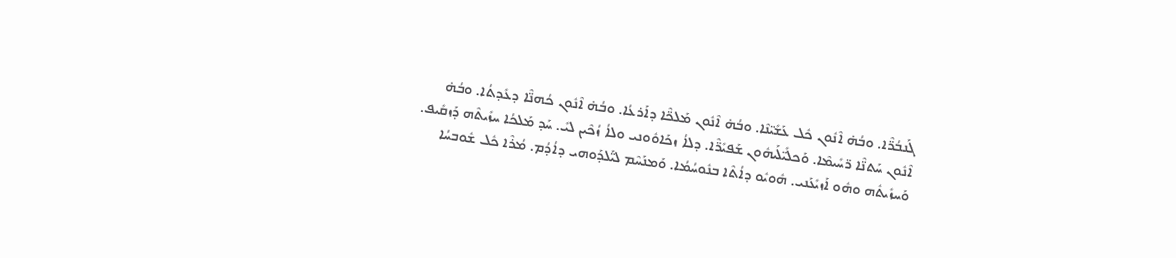ܓܰܢܒܳܪ̈ܶܐ. ܘܒܳܗ̇ ܐܶܢܽܘܢ ܟܽܠ ܥܰܫܺܝ̈ܢܶܐ. ܘܒܳܗ̇ ܐܶܢܽܘܢ ܡܰܠܟ̈ܶܐ ܕܐܰܪܥܳܐ. ܘܒܳܗ̇ ܐܶܢܽܘܢ ܟܳܗܢ̈ܶܐ ܕܥܺܕܬܳܐ. ܘܒܳܗ̇ ܐܶܢܽܘܢ ܚܰܬܢ̈ܶܐ ܪ̈ܚܺܝܡܶܐ. ܘܰܟܠܺܝ̈ܠܰܝܗܽܘܢ ܫܰܦܝܺܪ̈ܶܐ. ܕܠܐܳ ܙܟܰܐܘܽܘܢܝ ܘܠܐܳ ܙܳܟܶܝܢ ܠܝܺ. ܚܰܕ ܡܰܠܟܳܐ ܚܙܺܝܬܶܗ ܕܰܙܩܺܝܦ. ܘܰܚܙܺܝܬܽܗ ܘܗܽܘ ܐܰܙܝܺܥܰܢܝ. ܗܽܘܝܽܘ ܕܐܳܬܶܐ ܒܢܽܘܚܳܡܳܐ. ܘܰܡܢܰܚܶܡ ܠܝ̈ܰܠܕܰܘܗܝ ܕܐܳܕܳܡ. ܡܳܪܶܐ ܟܽܠ ܫܽܘܒܚܳܐ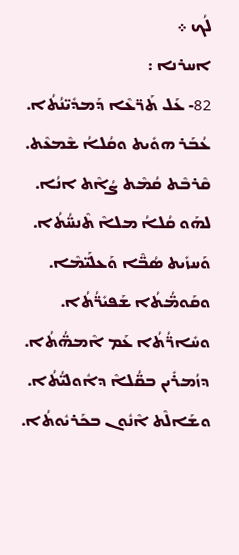ܠܳܟ ܀
ܐܚܪܢܐ :
82- ܥܰܠ ܬܰܪ̈ܥܶܐ ܕܰܡܕܺܝ̈ܢܳܬܳܐ. ܥܳܒܰܪ ܗܘܺܝܬ ܘܩܳܠܐܳ ܫܶܡܥܶܬ. ܩܶܪܒܶܬ ܩܳܡܶܬ ܨܳܐܶܬ ܐܢܳܐ. ܠܗܰܘ ܩܳܠܐܳ ܡܠܐܶ ܬܶܢܚ̈ܳܬܳܐ. ܘܰܚܙܺܝܬ ܣܳܒ̈ܶܐ ܘܰܥܠܰܝ̈ܡܶܐ. ܘܩܰܘܡ̈ܳܬܳܐ ܫܰܦܝܺܪ̈ܳܬܳܐ. ܘܚܺܐܪ̈ܳܬܳܐ ܥܰܡ ܐܶܡܗ̈ܳܬܳܐ. ܕܙܳܡܪܺܝܢ ܒܩ̈ܳܠܐܶ ܕܐܽܘܠܝ̈ܳܬܳܐ. ܘܫܰܐܠܶܬ ܐܶܢܽܘܢ ܒܟܰܪܝܽܘܬܳܐ.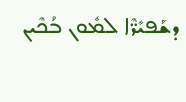ܕܫܰܦܝܺܪ̈ܶܐ ܠܡܽܘܢ ܒܳܟܶܝܢ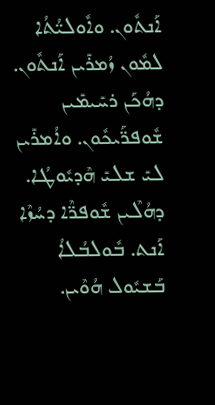ܐܰܢܬܽܘܢ. ܘܐܽܘܠܝ̈ܳܬܳܐ ܠܡܽܘܢ ܙܳܡܪܺܝܢ ܐܰܢܬܽܘܢ. ܕܗܳܟܰܢ ܪܚܺܝܡܺܝܢ ܫܽܘܦܪ̈ܰܝܟܽܘܢ. ܘܐܳܡܪܺܝܢ ܠܝܺ ܫܠܝܺ ܗܶܕܝܽܘܛܳܐ. ܕܗܳܠܶܝܢ ܫܽܘܦܪ̈ܶܐ ܕܚܳܙܶܐ ܐܰܢܬ. ܒܽܘܠܒܳܠܐܳ ܒܰܫܝܽܘܠ ܗܳܘܶܝܢ.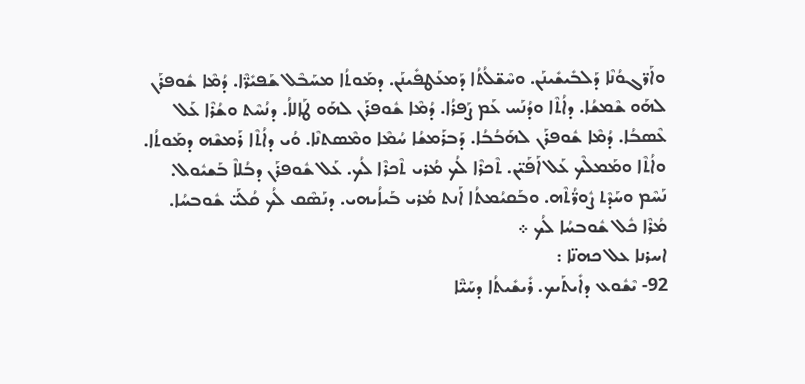ܘܐܰܪ̈ܓܘܳܢܶܐ ܕܰܠܒܺܝܫܺܝܢܰܢ. ܘܚܶܫ̈ܠܳܬܳܐ ܕܰܡܥܰܛܦܺܝܢܰܢ. ܕܡܰܘܬܳܐ ܡܚܰܒܶܠ ܫܰܦܝܺܪ̈ܶܐ. ܕܳܡܶܐ ܫܽܘܦܪܰܢ ܠܗܰܘ ܫܶܡܫܳܐ. ܕܐܳܬܶܐ ܘܕܳܢܰܚ ܥܰܡ ܨܰܦܪܳܐ. ܕܳܡܶܐ ܫܽܘܦܪܰܢ ܠܗܰܘ ܛܰܐܠܐܳ. ܕܢܳܚܶܬ ܘܫܳܪܶܐ ܥܰܠ ܥܶܣܒܳܐ. ܕܳܡܶܐ ܫܽܘܦܪܰܢ ܠܗܰܒܳܒܳܐ. ܕܰܒܪܰܡܫܳܐ ܚܳܡܶܐ ܘܡܶܣܬܢܶܐ. ܘܳܝ ܕܐܳܬܶܐ ܪܰܡܫܶܗ ܕܡܰܘܬܳܐ. ܘܐܳܬܶܐ ܘܡܰܡܠܶܟ ܥܰܠ ܐܰܦܰܝ̈ܢ. ܬܶܟܪܶܐ ܠܳܟ ܡܳܪܝ ܬܶܟܪܶܐ ܠܳܟ. ܥܰܠ ܫܽܘܦܪܰܢ ܕܒܳܠܐܶ ܒܰܫܝܽܘܠ. ܢܰܚܶܡ ܘܚܰܕܶܬ ܨܽܘܪ̈ܳܬܶܗ. ܘܒܰܩܝܳܡܬܳܐ ܐܰܢܬ ܡܳܪܝ ܒܰܝܐܳܝܗܝ. ܕܢܰܣܶܩ ܠܳܟ ܩܳܠܰܝ̈ ܫܽܘܒܚܳܐ. ܡܳܪܶܐ ܟܽܠ ܫܽܘܒܚܳܐ ܠܳܟ ܀
ܐܚܪܢܐ ܥܠ ܟܗܢ̈ܐ :
92- ܝܶܫܽܘܥ ܕܐܺܝܬܰܝܟ. ܪܺܝܫܺܝܬܳܐ ܕܚܰܝ̈ܶܐ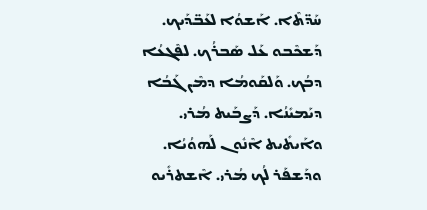ܚܰܕ̈ܬܶܐ. ܐܰܫܘܳܐ ܠܥܰܒ̈ܕܰܝܟ. ܕܰܫܟܶܒܘ ܥܰܠ ܣܰܒܪܳܟ. ܠܦܶܓܥܳܐ ܕܒܳܟ. ܘܰܠܩܰܘܡܳܐ ܕܡܶܢ ܓܰܒܳܐ ܕܝܰܡܝܺܢܳܐ. ܕܰܨܒܰܝܬ ܡܳܪܝ. ܘܐܰܝܬܺܝܬ ܐܶܢܽܘܢ ܠܰܗܘܳܝܳܐ. ܘܕܰܫܦܰܪ ܠܳܟ ܡܳܪܝ. ܐܶܫܬܪܺܝܘ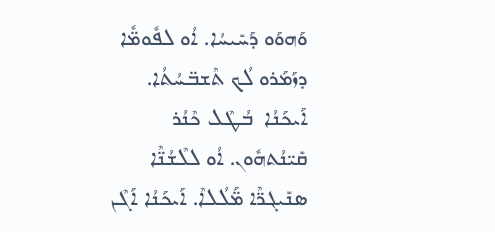ܘܰܗܘܰܘ ܕܰܚܺܝܚܳܐ. ܐܳܘ ܠܦܽܘܡ̈ܽܐ ܕܙܰܡܰܪܘ ܠܳܟ ܬܶܫܒ̈ܚܳܬܳܐ. ܐܰܝܟܰܢܳܐ  ܒܳܛܶܠ ܟܶܢܳܪ ܩܺܝ̈ܢܳܬܗܽܘܢ. ܐܳܘ ܠܠܶܫܳܢ̈ܶܐ ܣܢܺܝܓܪ̈ܶܐ ܡ̈ܰܠܳܠܐܶ. ܐܰܝܟܰܢܳܐ ܐܰܓܶܢ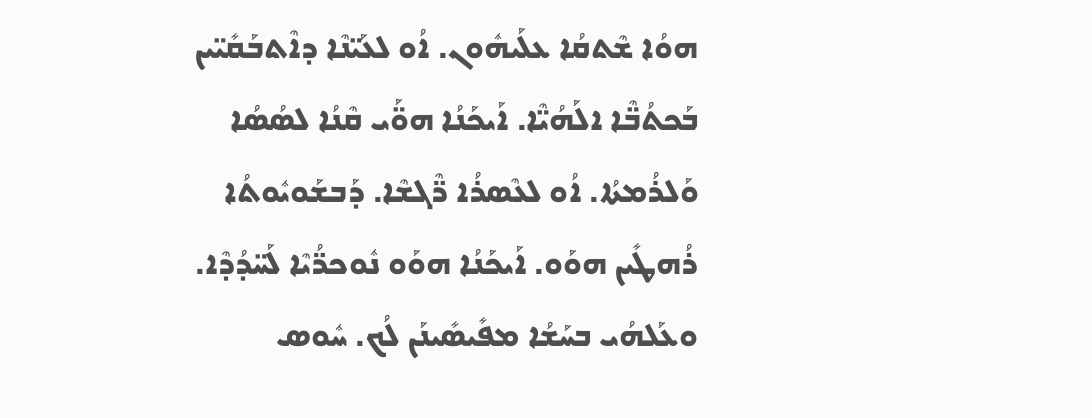ܗܘܳܐ ܫܶܬܩܳܐ ܥܠܰܝܗܽܘܢ. ܐܳܘ ܠܥܰܝ̈ܢܶܐ ܕܐܶܬܒܰܩܺܝ̈ܝܢ ܒܰܟܬܳܒ̈ܶܐ ܐܠܰܗܳܝ̈ܶܐ. ܐܰܝܟܰܢܳܐ ܗܘ̈ܰܝ ܩܶܢܳܐ ܠܣܳܣܳܐ ܘܰܠܪܳܡܬܳܐ. ܐܳܘ ܠܥܶܣܪܳܐ ܪ̈ܶܓܫܶܐ. ܕܰܒܫܰܘܝܽܘܬܳܐ ܪܳܗܛܺܝܢ ܗܘܰܘ. ܐܰܝܟܰܢܳܐ ܗܘܰܘ ܢܽܘܟܪ̈ܳܝܶܐ ܠܰܚ̈ܕܳܕܶܐ. ܘܥܰܠܗܳܝ ܒܚܰܫܳܐ ܡܦܺܝܣܺܝܢܰܢ ܠܳܟ. ܚܽܘܣ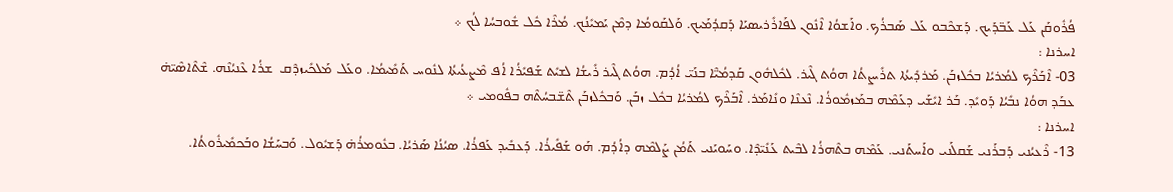ܦܳܪܽܘܩܰܢ ܥܰܠ ܥܰܒ̈ܕܰܝܟ. ܕܰܫܟܶܒܘ ܥܰܠ ܣܰܒܪܳܟ. ܘܐܰܫܘܳܐ ܐܶܢܽܘܢ ܠܦܰܐܪܺܪܝܣܝܰܐ ܕܰܩܕܳܡܰܝܟ. ܘܰܠܩܰܘܡܳܐ ܕܡܶܢ ܝܰܡܝܺܢܳܟ. ܡܳܪܶܐ ܟܽܠ ܫܽܘܒܚܳܐ ܠܳܟ ܀
ܐܚܪܢܐ :
03- ܐܶܒܰܪܶܟ ܠܡܳܪܝܳܐ ܒܟܽܠܙܒܰܢ. ܡܰܪܕܺܝܬܳܐ ܬܪܺܝܨܬܳܐ ܗܘܳܬ ܓܶܝܪ. ܠܟܽܠܗܽܘܢ ܩܰܕܡܳܝ̈ܶܐ ܒܢܰܝ̈ ܐܳܕܳܡ. ܗܘܳܬ ܓܶܝܪ ܪܺܝܫܳܐ ܠܫܝܺܬ ܫܰܦܝܺܪܳܐ ܐܳܦ ܡܶܨܥܳܝܬܳܐ ܠܢܽܘܚ ܬܰܡܺܝܡܳܐ. ܘܥܰܠ ܡܰܠܟܺܝܙܕܶܩ  ܫܪܳܐ ܥܶܢܝܳܢܶܗ. ܫܶܬܶܐܣܶܝ̈ܗ̇ ܥܒܰܕ ܗܘܳܐ ܢܒܺܝܳܐ ܕܰܘܝܺܕ. ܒܰܪ ܐܝܺܫܰܝ ܕܥܰܡܶܗ ܒܡܰܙܡܽܘܪܳܐ. ܢܶܥܢܶܐ ܘܢܺܐܡܰܪ. ܐܶܒܰܪܶܟ ܠܡܳܪܝܳܐ ܒܟܽܠ ܙܒܰܢ. ܘܰܒܟܽܠܙܒܰܢ ܬܶܫ̈ܒܚܳܬܶܗ ܒܦܽܘܡܝ ܀
ܐܚܪܢܐ :
13- ܪܶܥܝܳܢܝ ܕܰܒܪܰܢܝ ܫܰܩܠܰܢܝ ܘܐܰܚܬܰܢܝ. ܥܰܡܶܗ ܒܬܶܗܪܳܐ ܠܒܶܝܬ ܥܰܢܺܝ̈ܕܶܐ. ܘܚܰܘܝܰܢܝ ܬܰܡܳܢ ܨܰܠܡܶܗ ܕܐܳܕܳܡ. ܗܰܘ ܫܰܦܺܝܪܳܐ. ܕܰܥܒܺܝܕ ܥܰܦܪܳܐ. ܣܝܳܢܳܐ ܣܰܪܝܳܐ. ܒܥܽܘܡܪܳܗ̇ ܕܰܫܝܽܘܠ. ܘܰܒܚܰܫܳܐ ܘܒܰܟܡܺܝܪܽܘܬܳܐ.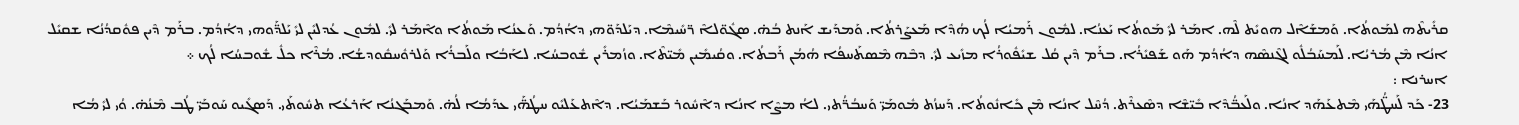ܩܪܺܝܬܶܗ ܠܡܰܘܬܳܐ. ܘܰܡܫܰܐܶܠ ܗܘܝܺܬ ܠܶܗ. ܐܡܰܪ ܠܝܺ ܡܰܘܬܳܐ ܝܰܥܢܳܐ. ܠܡܽܘܢ ܪܰܡܝܳܐ ܠܳܟ ܗܳܕܶܐ ܡܰܥܨܰܪܬܳܐ. ܘܰܡܕܰܝܫ ܐܰܢܬ ܒܳܗ̇. ܣܓܽܘ̈ܠܐܶ ܪ̈ܚܺܝܡܶܐ. ܕܝܰܠܕܰܘ̈ܗܝ ܕܐܳܕܳܡ. ܘܰܥܢܳܐ ܡܰܘܬܳܐ ܘܐܶܡܰܪ ܠܝܺ. ܠܡܽܘܢ ܥܳܕܠܝܺܢ ܠܝܺ ܝܰܠܕ̈ܰܘܗܝ ܕܐܳܕܳܡ. ܒܪܰܡ ܕܶܝܢ ܦܘܽܩܕܳܢܳܐ ܫܩܝܺܠ ܐܢܳܐ ܡܶܢ ܡܳܪܝܳܐ. ܠܰܡܚܰܒܳܠܽܘ ܠܓܶܢܣܶܗ ܕܐܳܕܳܡ ܗܰܘ ܫܰܦܝܺܪܳܐ. ܒܪܰܡ ܕܶܝܢ ܩܳܠ ܫܝܺܦܽܘܪܳܐ ܡܙܺܝܥ ܠܝܺ. ܕܒܶܗ ܡܶܣܬܰܚܦܳܐ ܗܳܡܳܢ ܪܰܒܬܳܐ. ܘܩܳܝܡܺܝܢ ܡܺܝ̈ܬܶܐ. ܘܙܳܡܪܺܝܢ ܫܽܘܒܚܳܐ. ܠܐܰܒܳܐ ܘܠܰܒܪܳܐ ܘܰܠܪܘܽܚܩܽܘܕܫܳܐ. ܡܳܪܶܐ ܟܠܽ ܫܽܘܒܚܳܐ ܠܳܟ ܀
ܐܚܪܢܐ :
23- ܟܰܕ ܠܰܚܛ̈ܳܗܰܝ ܡܶܬܥܰܗܰܕ ܐܢܳܐ. ܘܠܰܥܒ̈ܳܕܶܐ ܒܺܝ̈ܫܶܐ ܕܣܶܥܪܶܬ. ܕܳܚܶܠ ܐܢܳܐ ܡܶܢ ܟܺܐܢܽܘܬܳܐ. ܕܰܚܙܳܬ ܡܽܘܡܰܝ̈ ܘܰܚܒܳܪ̈ܳܬܝ. ܠܐܳ ܡܨܶܐ ܐܢܳܐ ܕܐܶܚܽܘܪ ܒܰܫܡܰܝܳܐ. ܕܐܶܬܥܰܠܝܺܘ ܚܛܳܗ̈ܰܝ ܥܕܰܡܳܐ ܠܳܗ̇. ܘܰܡܒܰܓܢܳܐ ܐܰܪܥܳܐ ܬܚܽܘܬܰܝ. ܕܰܣܓܺܝܘ ܚܰܘܒܰܝ̈ ܛܳܒ ܡܶܢܳܗ̇. ܘܳܝ ܠܝܺ ܡܳܐ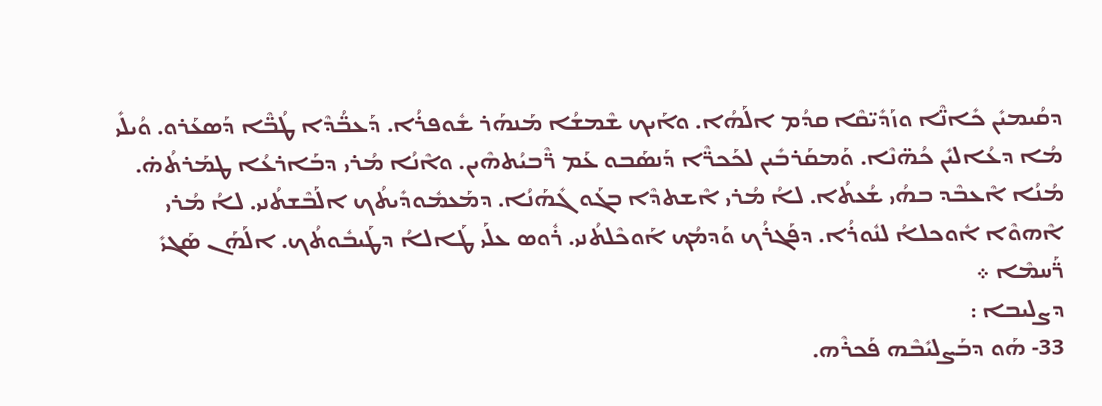ܕܩܳܝܡܝܺܢ ܟܺܐܢ̈ܶܐ ܘܙܰܕܺܝ̈ܩܶܐ ܩܕܳܡ ܐܠܰܗܳܐ. ܘܐܰܝܟ ܫܶܡܫܳܐ ܡܰܢܗܰܪ ܫܽܘܦܪܳܐ. ܕܰܥܒ̈ܳܕܶܐ ܛܳܒ̈ܶܐ ܕܰܣܥܰܪܘ. ܘܳܝܠܺܝ ܡܳܐ ܕܥܳܐܠܝܺܢ ܟܳܗ̈ܢܶܐ. ܘܰܡܩܰܪܒܺܝܢ ܠܟܰܟܪ̈ܶܐ ܕܰܢܣܰܒܘ ܥܰܡ ܪ̈ܶܒܝܳܬܗܶܝܢ. ܘܐܶܢܳܐ ܡܳܪܝ ܕܒܰܐܪܥܳܐ ܛܡܰܪܬܳܗ̇. ܡܳܢܳܐ ܐܶܥܒܶܕ ܒܗܳܝ ܫܳܥܬܳܐ. ܠܐܳ ܡܳܪܝ ܐܶܫܬܕܶܐ ܒܓܰܘ ܓܺܗܰܢܳܐ. ܕܡܰܥܡܽܘܕܺܝܬܳܟ ܐܠܰܒܶܫܬܳܢܝ. ܠܐܳ ܡܳܪܝ ܐܶܗܘܶܐ ܐܽܘܟܠܐܳ ܠܢܽܘܪܳܐ. ܕܦܰܓܪܳܟ ܘܰܕܡܳܟ ܐܰܘܟܶܠܬܳܢܝ. ܪܽܘܣ ܥܠܰܝ ܛܰܐܠܐܳ ܕܛܰܝܒܽܘܬܳܟ. ܐܠܰܗܰܢ ܣܰܓܝܺ ܪ̈ܰܚܡܶܐ ܀
ܕܨܠܝܒܐ :
33- ܗܰܘ ܕܒܰܨܠܝܺܒܶܗ ܦܰܟܪܶܗ.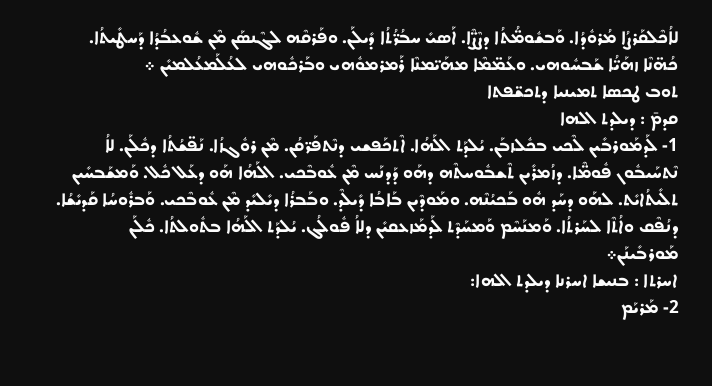ܠܐܳܟܶܠܩܰܪܨܳܐ ܡܳܪܘܽܕܳܐ. ܘܰܒܫܽܘܡ̈ܳܬܳܐ ܕܨܶܨ̈ܶܐ. ܐܰܣܝܺ ܚܒܳܪ̈ܳܬܳܐ ܕܺܝܠܰܢ. ܘܦܰܪܩܶܗ ܠܓܶܢܣܰܢ ܡܶܢ ܫܽܘܥܒܳܕܳܐ ܕܰܚܛܺܝܬܳܐ. ܟܳܗ̈ܢܶܐ ܙܗܰܝ̈ܳܐ ܫܰܒܚܽܘܗܝ. ܘܥܰܡ̈ܡܶܐ ܡܗܰܝ̈ܡܢܶܐ ܪܰܡܪܡܘܽܗܝ ܘܒܰܪܟܽܘܗܝ ܠܥܳܠܰܡܥܳܠܡܝܺܢ ܀
ܬܘܒ ܛܟܣܐ ܬܡܝܢܝܐ ܕܬܟܫ̈ܦܬܐ
ܩܕܡ̄ : ܕܝܠܕܬ ܐܠܗܐ
1- ܠܰܕܡܰܘܪܒܺܝܢ ܠܶܟܝ ܒܟܽܠܙܒܰܢ. ܝܳܠܕܰܬ ܐܠܰܗܳܐ. ܐܶܬܟܰܦܫܝ ܕܢܶܬܦܰܪ̈ܩܳܢ. ܡܶܢ ܪܘܽܓܙܳܐ. ܢܰܦ̈ܫܳܬܳܐ ܕܟܽܠܰܢ. ܠܐܳ ܢܶܬܚܰܝܒܽܘܢ ܦܽܘܡ̈ܶܐ. ܕܙܳܡܪܺܝܢ ܬܶܫܒܽܘܚܬܶܗ ܕܗܰܘ ܕܰܕܢܰܚ ܡܶܢ ܥܽܘܒܶܟܝ. ܐܠܰܗܳܐ ܗܰܘ ܕܥܰܠ ܟܽܠ. ܘܰܡܫܰܒܚܺܝܢ ܬܠܺܝܬܳܐܝܺܬ. ܠܗܰܘ ܕܚܰܕ ܗܽܘ ܒܰܟܝܳܢܶܗ. ܘܡܰܘܕܶܝܢ ܒܰܐܒܳܐ ܕܺܝܠܶܕ. ܘܒܰܒܪܳܐ ܕܝܺܠܝܺܕ ܡܶܢ ܥܽܘܒܶܟܝ. ܘܰܒܪܽܘܚܳܐ ܩܰܕܝܺܫܳܐ. ܕܢܳܦܶܩ ܘܐܳܬܶܐ ܠܚܰܪܬܳܐ. ܘܰܡܢܰܚܶܡ ܘܰܡܚܰܕܶܬ ܠܰܕܡܰܙܥܩܝܺܢ ܕܠܐܳ ܦܽܘܠܳܓ. ܝܳܠܕܰܬ ܐܠܰܗܳܐ ܒܬܽܘܠܬܳܐ. ܟܽܠܰܢ ܡܰܘܪܒܺܝܢܰܢ܀
ܐܚܪܬܐ : ܒܢܝܫܐ ܐܚܪܢܐ ܕܝܠܕܬ ܐܠܗܐ:
2- ܡܰܪܝܰܡ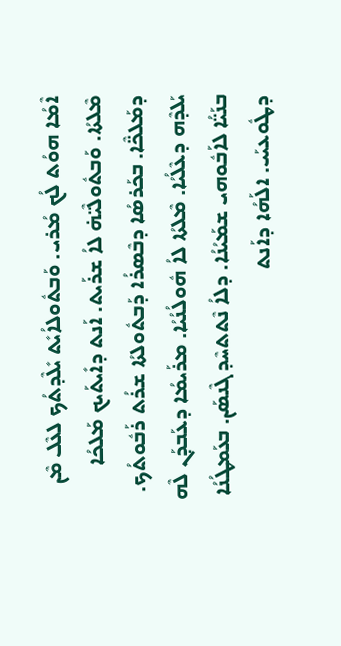ܐܶܡܳܐ ܗܘܳܬ ܠܳܟ ܡܳܪܝ. ܘܰܒܬܽܘܠܐܳܝܺܬ ܝܺܠܶܕܬܳܟ ܠܥܶܠ ܡܶܢ ܡܶܠܬܳܐ. ܘܰܒܬܽܘܠܶܝ̈ܗ̇ ܠܐܳ ܫܪܰܝܬ. ܐܰܢܬ ܕܐܺܝܬܰܝܟ ܡܰܠܟܳܐ ܕܡܰܠܟ̈ܶܐ. ܒܟܰܪܣܳܐ ܕܒܶܣܪܳܐ ܕܰܒܬܽܘܠܬܳܐ ܫܪܳܬ ܪܰܒܽܘܬܳܟ. ܝܰܠܕܶܗ ܕܥܶܠܳܝܳܐ. ܡܶܠܬܳܐ ܠܐܳ ܗܽܘܠܳܢܳܝܳܐ. ܡܪܰܝܡܳܐ ܕܥܰܒܕܰܢ ܠܶܗ ܒܢܰܝ̈ܳܐ ܠܐܰܒܽܘܗܝ ܫܡܰܝܳܢܳܐ. ܕܠܐܳ ܢܶܬܬܚܶܕ ܓܶܢܣܰܢ. ܒܥܰܡܛܳܢܳܐ ܕܛܽܘܥܝܰܝ. ܐܠܰܗܳܐ ܕܐܰܢܬ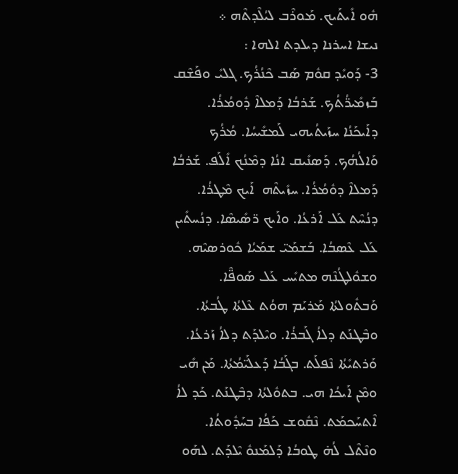ܗܽܘ ܐܺܝܬܰܝܟ. ܡܰܘܪܶܒ ܠܝܳܠܶܕܬܶܗ ܀
ܢܝܫܐ ܐܚܪܢܐ ܕܝܠܕܬ ܐܠܗܐ :
3- ܕܰܘܝܺܕ ܩܘܽܡ ܣܰܒ ܟܶܢܳܪܳܟ. ܓܠܝܺ ܘܦܰܫܶܩ ܒܰܙܡܺܝܪ̈ܳܬܳܟ. ܫܰܪܒܳܐ ܕܰܡܠܐܶ ܕܽܘܡܳܪܳܐ. ܕܐܰܝܟܰܢܳܐ ܚܙܰܝܬܳܝܗܝ ܠܰܡܫܺܝܚܳܐ. ܡܳܪܳܟ ܘܰܐܠܳܗܳܟ. ܕܰܣܢܺܝܩ ܐܢܳܐ ܕܡܶܢܳܟ ܐܺܠܰܦ. ܫܰܪܒܳܐ ܕܰܡܠܐܶ ܕܘܽܡܳܪܳܐ. ܚܙܺܝܬܶܗ  ܐܰܝܟ ܡܶܛܪܳܐ. ܕܢܳܚܶܬ ܥܰܠ ܐܰܪܥܳܐ. ܘܐܰܝܟ ܪ̈ܣܺܝܣܶܐ. ܕܢܳܚܬܺܝܢ ܥܰܠ ܥܶܣܒܳܐ. ܒܰܫܡܰܝ̈ ܫܡܰܝܳܐ ܟܽܘܪܣܝܶܗ. ܘܫܘܽܠܛܳܢܶܗ ܡܬܝܺܚ ܥܰܠ ܣܰܘܦ̈ܶܐ. ܘܰܒܬܽܘܠܬܳܐ ܡܰܪܝܰܡ ܗܘܳܬ ܥܶܠܬܳܐ ܛܳܒܬܳܐ. ܘܒܶܛܢܰܬ ܕܠܐܳ ܓܰܒܪܳܐ. ܘܝܶܠܕܰܬ ܕܠܐܳ ܙܰܪܥܳܐ. ܘܰܪܬܝܺܬܳܐ ܢܶܦܠܰܬ. ܒܓܰܒܳܐ ܕܰܥܠܰܝ̈ܡܳܬܳܐ. ܡܰܢ ܗܺܝ ܘܡܶܢ ܐܰܝܟܳܐ ܗܝ. ܒܬܘܽܠܬܳܐ ܕܒܶܛܢܰܬ. ܟܰܕ ܠܐܳ ܐܶܬܚܰܟܡܰܬ. ܢܶܩܽܘܫ ܟܰܦܳܐ ܒܚܰܕܽܘܬܳܐ. ܘܢܶܬܶܠ ܠܳܗ̇ ܛܘܒܳܐ ܕܰܠܡܰܢܘܽ ܝܶܠܕܰܬ. ܠܗܰܘ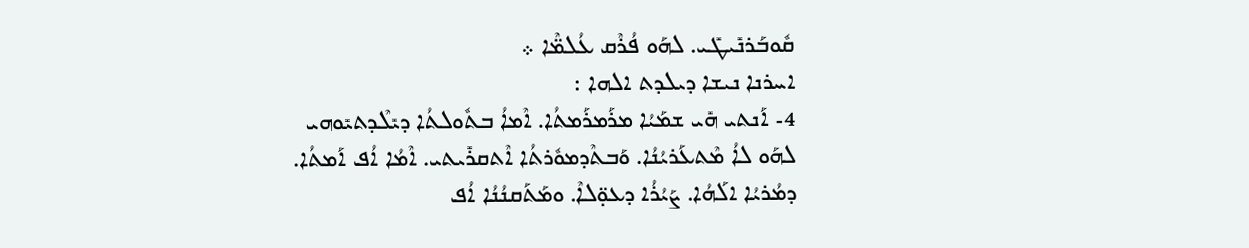ܩܽܘܒܰܪܢܺܝܛܺܝ. ܠܗܰܘ ܦܳܪܶܩ ܥܳܠܡ̈ܶܐ ܀
ܐܚܪܢܐ ܢܝܫܐ ܕܝܠܕܬ ܐܠܗܐ :
4- ܐܰܢܬܝ ܗܺܝ ܫܡܰܝܳܐ ܡܪܰܡܪܰܡܬܳܐ. ܐܶܡܐܳ ܒܬܽܘܠܬܳܐ ܕܝܺܠܶܕܬܝܺܘܗܝ ܠܗܰܘ ܠܐܳ ܡܶܬܥܰܪܝܳܢܳܐ. ܘܰܒܬܶܕܡܘܽܪܬܳܐ ܐܶܬܩܪܺܝܬܝ. ܐܶܡܳܐ ܐܳܦ ܐܰܡܬܳܐ. ܕܡܳܪܝܳܐ ܐܠܰܗܳܐ. ܨܰܝܳܪܳܐ ܕܥܘ̣̈ܠܐܶ. ܘܡܰܬܰܩܢܳܢܳܐ ܐܳܦ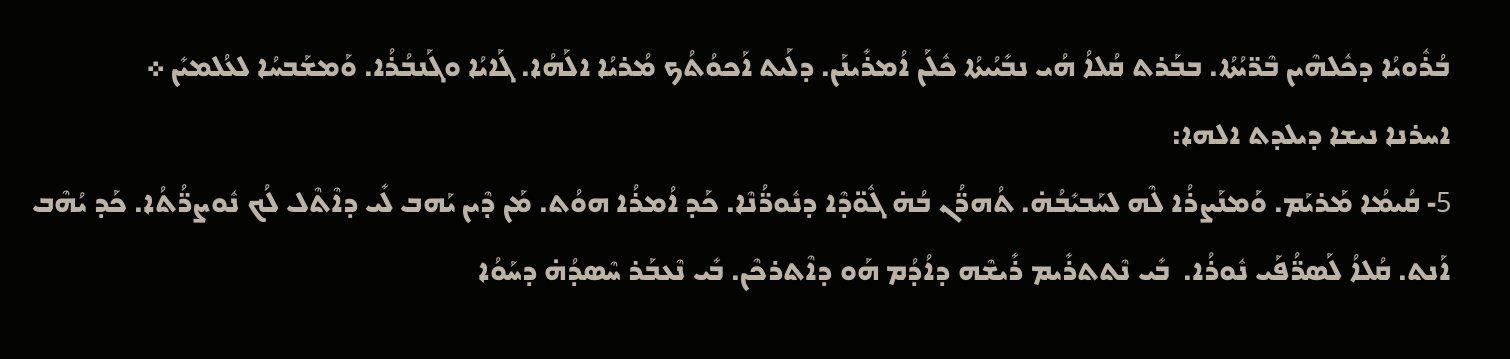ܒܳܪܽܘܝܳܐ ܕܟܽܠܗܶܝܢ ܒܶܪ̈ܝܳܬܳܐ. ܒܒܰܪܬ ܩܳܠܐܳ ܗܳܝ ܢܒܺܝܳܝܬܳܐ ܟܽܠܰܢ ܐܳܡܪܺܝܢܰܢ. ܕܠܰܝܬ ܐܰܟܘܳܬܳܟ ܡܳܪܝܳܐ ܐܠܰܗܳܐ. ܓܰܐܝܳܐ ܘܓܰܢܒܳܪܳܐ. ܘܰܡܫܰܒܚܳܐ ܠܥܳܠܡܝܺܢ ܀
ܐܚܪܢܐ ܢܝܫܐ ܕܝܠܕܬ ܐܠܗܐ:
5- ܩܳܝܡܳܐ ܡܰܪܝܰܡ. ܘܰܡܢܰܨܪܳܐ ܠܶܗ ܠܚܰܒܝܺܒܳܗ̇. ܬܳܗܪ̈ܳܢ ܒܳܗ̇ ܓܽܘ̈ܕܶܐ ܕܢܽܘܪ̈ܳܢܶܐ. ܟܰܕ ܐܳܡܪܳܐ ܗܘܳܬ. ܡܰܢ ܕܶܝܢ ܝܰܗܒ ܠܺܝ ܕܐܶܬܶܠ ܠܳܟ ܢܽܘܨܪ̈ܳܬܳܐ. ܟܰܕ ܝܳܗܶܒ ܐܰܢܬ. ܩܳܠܐܳ ܠܰܣܪ̈ܳܦܰܝ ܢܽܘܪܳܐ.  ܒܺܝ ܢܶܬܬܪܺܝܡ ܪܺܝܫܶܗ ܕܐܳܕܳܡ ܗܰܘ ܕܐܶܬܪܟܶܢ. ܒܺܝ ܢܶܥܒܰܪ ܚܶܣܕܳܗ̇ ܕܚܰܘܳܐ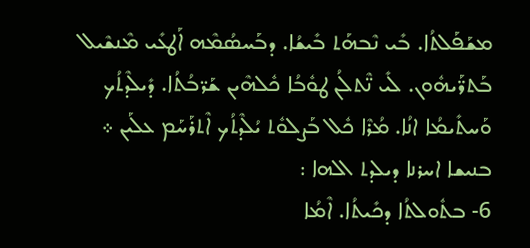ܡܫܰܦܰܠܬܳܐ. ܒܺܝ ܢܶܒܗܰܬ ܒܺܝܫܳܐ. ܕܒܰܚܣܳܡܶܗ ܐܰܛܥܺܝ ܡܶܢܫܶܝܠ ܒܰܬܪ̈ܰܝܗܽܘܢ. ܠܺܝ ܢ̈ܶܬܠܳܢ ܛܘܽܒܳܐ ܟܽܠܗܶܝܢ ܫܰܪ̈ܒܳܬܳܐ. ܕܺܝܠܶܕܬܳܟ ܘܰܚܬܺܝܡܳܐ ܐܢܳܐ. ܡܳܪܶܐ ܟܽܠ ܒܰܨܠܘܽܬ ܝܳܠܶܕܬܳܟ ܐܶܬܪܰܚܰܡ ܥܠܰܝܢ ܀
ܒܢܝܫܐ ܐܚܪܢܐ ܕܝܠܕܬ ܐܠܗܐ :
6- ܒܬܽܘܠܬܳܐ ܕܟܺܝܬܳܐ. ܐܶܡܳܐ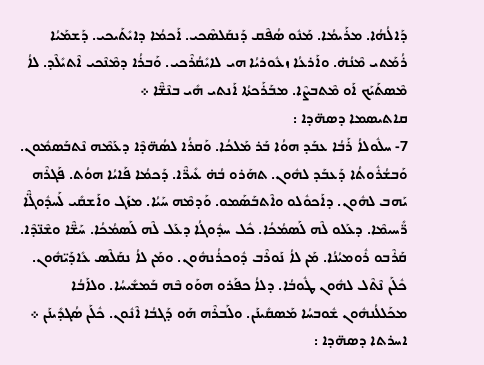ܕܰܐܠܳܗܳܐ. ܡܪܰܝܡܳܐ. ܡܰܢܽܘ ܣܳܦܶܩ ܕܰܢܩܰܠܣܶܟܝ. ܐܰܟܡܳܐ ܕܐܝܺܬܰܝܟܝ. ܕܰܫܡܰܝܳܐ ܪܳܡܰܬܝ ܡܶܢܳܗ̇. ܘܐܰܪܥܳܐ ܙܥܽܘܪܝܳܐ ܗܝ ܠܐܝܺܩܳܪܶܟܝ. ܘܰܒܪܳܐ ܕܡܶܢܶܟܝ ܐܶܬܝܺܠܶܕ. ܠܐܳ ܡܶܣܬܰܝܰܟ ܐܰܘ ܡܶܬܒܨܶܐ. ܡܒܰܪܰܟܬܳܐ ܐܰܢܬܝ ܗܺܝ ܒܢܶܫ̈ܶܐ ܀
ܩܐܬܝܣܡܐ ܕܣܗ̈ܕܐ :
7- ܚܠܽܘܠܐܳ ܪܰܒܳܐ ܥܒܰܕ ܗܘܳܐ ܒܰܪ ܡܰܠܟܳܐ. ܘܰܩܪܳܐ ܠܣܳܗ̈ܕܶܐ ܕܥܰܡܶܗ ܢܶܬܒܰܣܡܽܘܢ. ܘܰܒܫܳܪܽܘܬܳܐ ܕܰܥܒܰܕ ܠܗܽܘܢ. ܬܗܰܪܘ ܒܳܗ̇ ܥܺܝܪ̈ܶܐ. ܕܰܟܡܳܐ ܦܰܐܝܳܐ ܗܘܳܬ. ܦܰܓܪܶܗ ܝܰܗܒ ܠܗܽܘܢ. ܕܐܰܟܘܽܠܘ ܘܐܶܬܒܰܣܰܡܘ. ܘܰܕܡܶܗ ܚܰܝܳܐ. ܡܙܰܓ ܘܐܰܫܩܺܝ ܠܰܚܕܽܘܓ̈ܶܐ ܪ̈ܺܚܝܡܶܐ. ܕܥܰܠܘ ܠܶܗ ܠܰܣܡܳܟܳܐ. ܟܽܠ ܚܕܽܘܓܳܐ ܕܥܰܠ ܠܶܗ ܠܰܣܡܳܟܳܐ. ܚܰܫ̈ܶܐ ܘܫܶܢ̈ܕܶܐ. ܩܰܪܶܒܘ ܪܽܘܡܝܳܢܳܐ. ܡܰܢ ܠܐܳ ܢܰܘܪܶܒ ܕܽܘܟܪܳܢܗܽܘܢ. ܘܡܰܢ ܠܐܳ ܢܩܰܠܶܣ ܥܺܐܕܰܝ̈ܗܽܘܢ. ܟܽܠܰܢ ܢܶܬܶܠ ܠܗܽܘܢ ܛܽܘܒܳܐ. ܕܠܐܳ ܟܦܰܪܘ ܗܘܰܘ ܒܶܗ ܒܰܡܫܺܝܚܳܐ. ܘܠܐܰܒܳܐ ܡܟܰܠܠܳܢܗܽܘܢ ܫܽܘܒܚܳܐ ܡܰܣܩܺܝܢܰܢ. ܘܠܰܒܪܶܗ ܗܰܘ ܕܰܓܒܳܐ ܐܶܢܽܘܢ. ܟܽܠܰܢ ܣܳܓܕܺܝܢܰܢ ܀
ܐܚܪܬܐ ܕܣܗ̈ܕܐ :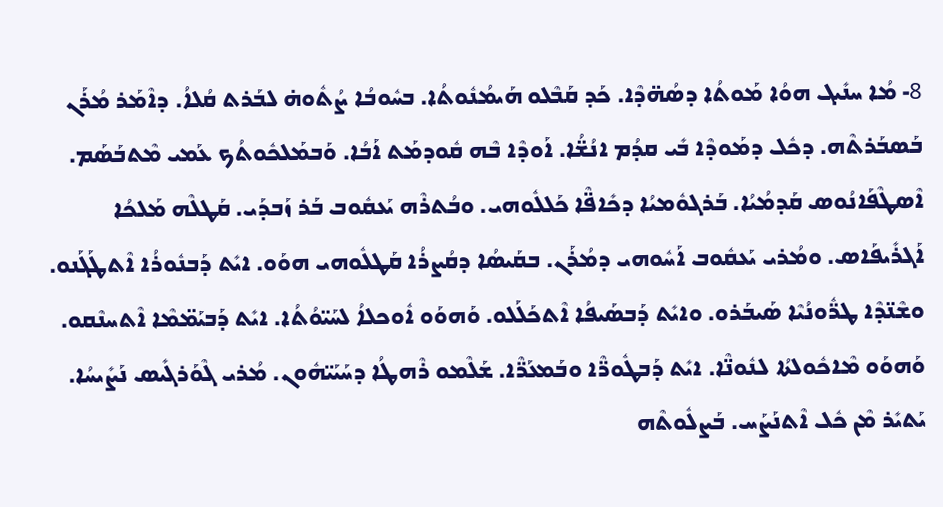8- ܡܳܐ ܚܢܺܝܓ ܗܘܳܐ ܡܰܘܬܳܐ ܕܣܳܗ̈ܕܶܐ. ܟܰܕ ܩܰܒܶܠܘ ܗܰܝܡܳܢܽܘܬܳܐ. ܒܚܽܘܒܳܐ ܨܳܬܽܘܗ̇ ܠܒܰܪܬ ܩܳܠܐܳ. ܕܐܶܡܰܪ ܡܳܪܰܢ ܒܰܣܒܰܪܬܶܗ. ܕܟܽܠ ܕܡܰܘܕܶܐ ܒܺܝ ܩܕܳܡ ܐܢܳܫ̈ܳܐ. ܐܰܘܕܶܐ ܒܶܗ ܩܽܘܕܡܰܬ ܐܰܒܳܐ. ܘܰܒܡܰܠܟܽܘܬܳܟ ܥܰܡܝ ܡܶܬܒܰܣܰܡ. ܐܶܣܛܶܦܰܐܢܳܘܣ ܩܰܕܡܳܝܳܐ. ܒܰܪܓܘܽܡܝܳܐ ܕܟܺܐܦ̈ܶܐ ܟܰܠܠܽܘܗܝ. ܘܒܳܬܪܶܗ ܝܰܥܩܽܘܒ ܒܰܪ ܙܰܒܕܰܝ. ܩܰܛܠܶܗ ܡܰܠܟܳܐ ܐܰܓܪܺܝܦܰܐܣ. ܘܡܳܪܝ ܝܰܥܩܽܘܒ ܐܰܚܽܘܗܝ ܕܡܳܪܰܢ. ܒܩܰܝܣܳܐ ܕܩܳܨܪܳܐ ܩܰܛܠܽܘܗܝ ܗܘܰܘ. ܐܝܺܬ ܕܰܒܢܽܘܪܳܐ ܐܶܬܛܰܓܰܢܘ. ܘܫܶܢ̈ܕܶܐ ܛܪ̈ܽܘܢܳܝܶܐ ܣܰܝܒܰܪܘ. ܘܐܝܺܬ ܕܰܒܣܰܝܦܳܐ ܐܶܬܟܰܠܰܠܘ. ܘܰܗܘܰܘ ܐܽܘܟܠܐܳ ܠܚܰܝ̈ܘܳܬܳܐ. ܐܝܺܬ ܕܰܒܝܰܡ̈ܡܶܐ ܐܶܬܚܢܶܩܘ. ܘܰܗܘܰܘ ܡܶܐܟܽܘܠܬܳܐ ܠܢܽܘܢ̈ܶܐ. ܐܝܺܬ ܕܰܒܛܽܘܪ̈ܶܐ ܘܒܰܡܥܰܪ̈ܶܐ. ܫܰܠܶܡܘ ܪܶܗܛܳܐ ܕܚܰܝܰܝ̈ܗܽܘܢ. ܡܳܪܝ ܓܶܘܰܪܓܺܝܣ ܢܰܨܺܝܚܳܐ. ܝܰܬܝܺܪ ܡܶܢ ܟܽܠ ܐܶܬܢܰܨܰܚ. ܒܰܨܠܽܘܬܶܗ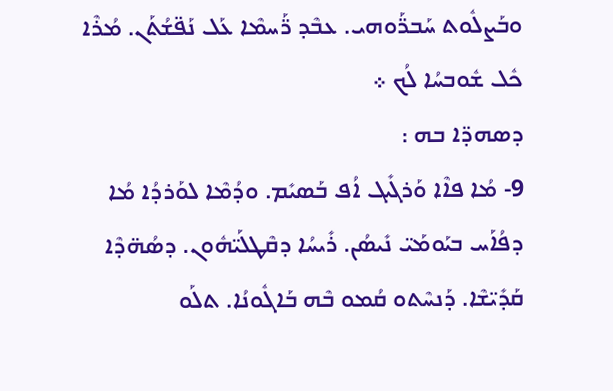ܘܒܰܨܠܽܘܬ ܚܰܒܪ̈ܰܘܗܝ. ܥܒܶܕ ܪ̈ܰܚܡܶܐ ܥܰܠ ܢܰܦ̈ܫܳܬܰܢ. ܡܳܪܶܐ ܟܽܠ ܫܽܘܒܚܳܐ ܠܳܟ ܀
ܕܣܗܕ̈ܐ ܒܗ :
9- ܡܳܐ ܦܐܶܐ ܘܰܪܓܺܝܓ ܐܳܦ ܒܰܣܝܺܡ. ܘܕܳܡܶܐ ܠܘܰܪܕܳܐ ܡܳܐ ܕܦܳܐܰܚ ܒܝܰܘܡܰܝ̈ ܢܺܝܣܳܢ. ܪܺܝܚܳܐ ܕܩܶܛܠܰܝ̈ܗܽܘܢ. ܕܣܳܗ̈ܕܶܐ ܩܰܕܺܝ̈ܫܶܐ. ܕܰܢܚܶܬܘ ܩܳܡܘ ܒܶܗ ܒܰܐܓܽܘܢܳܐ. ܬܠܰܘ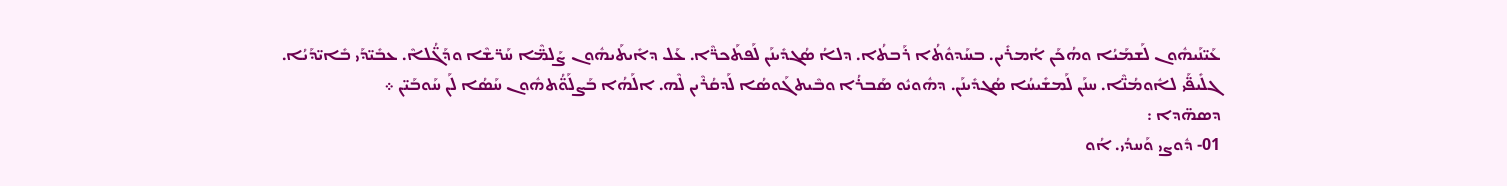ܥܰܝ̈ܢܰܝܗܽܘܢ ܠܰܫܡܰܝܳܐ ܘܗܳܟܰܢ ܐܳܡܪܺܝܢ. ܒܚܰܕܘܽܬܳܐ ܪܰܒܬܳܐ. ܕܠܐܳ ܣܳܓܕܺܝܢܰܢ ܠܰܦܬܰܟܪ̈ܶܐ. ܥܰܠ ܕܐܺܝܬܰܝܗܽܘܢ ܨܰܠܡ̈ܶܐ ܚܰܪ̈ܫܶܐ ܘܕܰܓ̈ܳܠܐܶ. ܥܒܺܝ̈ܕܰܝ ܒܺܐܝ̈ܕܰܝܳܐ. ܓܠܺܝܦ̈ܰܝ ܠܐܽܘܡܳܢ̈ܶܐ. ܚܢܰܢ ܠܰܡܫܺܝܚܳܐ ܣܳܓܕܺܝܢܰܢ. ܕܗܽܘܝܽܘ ܣܰܒܪܳܐ ܘܒܶܝܬܓܰܘܣܳܐ ܠܰܕܩܳܪܶܝܢ ܠܶܗ. ܐܠܰܗܳܐ ܒܰܨܠܰܘ̈ܳܬܗܽܘܢ ܚܰܣܳܐ ܠܰܢ ܚܰܘܒܰܝ̈ܢ ܀
ܕܣܗ̈ܕܐ :
01- ܕܽܘܨܝ ܘܰܚܕܳܝ. ܐܳܘ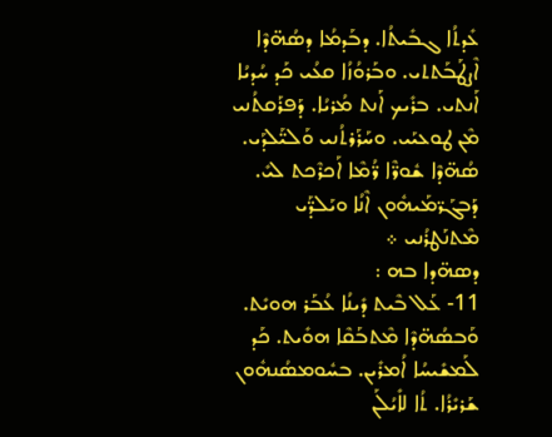ܥܺܕܬܳܐ ܓܒܺܝܬܳܐ. ܕܒܰܕܡܳܐ ܕܣܳܗ̈ܕܶܐ ܐܶܨܛܰܒܰܬܬܝ. ܘܒܰܪܘܳܙܳܐ ܩܥܳܝ ܟܰܕ ܚܳܕܝܳܐ ܐܰܢܬܝ. ܒܪܺܝܟ ܐܰܢܬ ܡܳܪܝܳܐ. ܕܰܦܪܰܩܬܳܢܝ ܡܶܢ ܛܘܥܝܰܝ. ܘܚܰܪܰܪܬܳܢܝ ܘܰܠܝ̈ܰܠܕܰܝ. ܣܳܗ̈ܕܶܐ ܫܽܘܪ̈ܶܐ ܪ̈ܳܡܶܐ ܐܰܟܪܶܟܬ ܠܝܺ. ܕܰܒܓܰܪ̈ܡܰܝܗܽܘܢ ܐܶܢܳܐ ܘܝܰܠܕ̈ܰܝ ܡܶܬܢܰܛܪܳܢܝ ܀
ܕܣܗ̈ܕܐ ܒܗ :
11- ܥܰܠ ܒܶܝܬ ܕܺܝܢܳܐ ܥܳܒܰܪ ܗܘܝܺܬ. ܘܰܒܣܳܗ̈ܕܶܐ ܡܶܬܒܰܩܶܐ ܗܘܺܝܬ. ܟܰܕ ܠܰܡܫܺܝܚܳܐ ܐܳܡܪܺܝܢ. ܒܚܽܘܡܣܳܢܗܽܘܢ ܫܰܪܝܺܪܳܐ. ܬܳܐ ܠܐܺܝܳܠܰܢ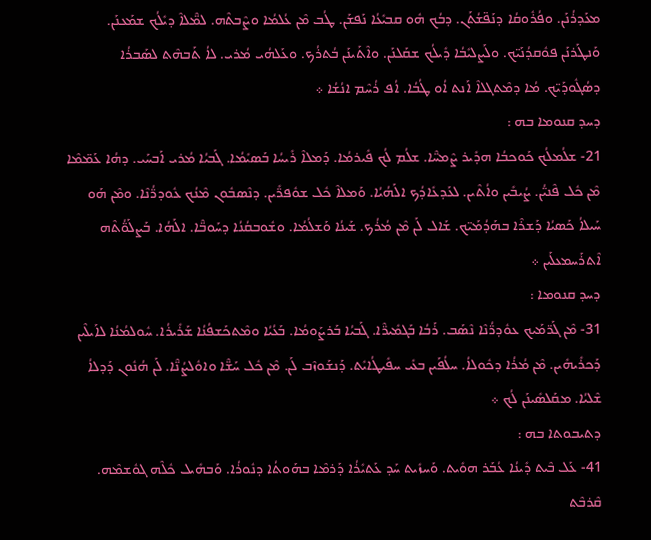ܡܥܰܕܪܳܢܰܢ. ܘܦܳܪܽܘܩܳܐ ܕܢܰܦ̈ܫܳܬܰܢ. ܕܒܳܟ ܗܽܘ ܩܒܝܺܥܳܐ ܢܰܦܫܰܢ. ܛܳܒ ܡܶܢ ܥܳܠܡܳܐ ܘܨܶܒܬܶܗ. ܠܡ̈ܶܠܐܶ ܕܝܺܠܳܟ ܫܡܰܥܢܰܢ. ܘܰܢܛܰܪܢܰܢ ܦܘܽܩܕܳܢܰܝ̈ܟ. ܘܠܰܨܠܝܺܒܳܐ ܕܺܝܠܳܟ ܫܩܰܠܢܰܢ. ܘܐܶܬܰܝܢܰܢ ܒܳܬܪܳܟ. ܘܥܰܠܗܳܝ ܡܳܪܝ. ܠܐܳ ܬܰܒܗܶܬ ܠܣܰܒܪܳܐ ܕܣܳܓܽܘܕܰܝ̈ܟ. ܡܳܐ ܕܡܶܬܓܠܐܶ ܐܰܢܬ ܐܳܘ ܛܳܒܳܐ. ܐܳܦ ܪܳܚܶܡ ܐܢܳܫܳܐ ܀
ܕܚܕ ܩܢܘܡܐ ܒܗ :
21- ܫܠܳܡܠܳܟ ܟܰܘܟܒܳܐ ܗܕܺܝܪ ܨܶܡܚ̈ܶܐ. ܫܠܳܡ ܠܳܟ ܦܺܝܪܡܳܐ. ܕܰܡܠܐܶ ܪܺܝܚܳܐ ܒܰܣܝܺܡܳܐ. ܓܰܒܝܳܐ ܡܳܪܝ ܐܰܒܚܰܝ. ܕܗܳܐ ܥܰܡ̈ܡܶܐ ܡܶܢ ܟܽܠ ܦܶܢܝ̈ܳܢ. ܨܳܝܒܺܝܢ ܘܐܳܬܶܝܢ. ܠܥܰܕܥܺܐܕܳܟ ܐܠܰܗܳܝܳܐ. ܘܰܡܠܐܶ ܟܽܠ ܫܘܽܦܪ̈ܺܝܢ. ܕܢܶܣܒܽܘܢ ܡܶܢܳܟ ܥܽܘܕܪ̈ܳܢܶܐ. ܘܡܶܢ ܗܰܘ ܚܰܝܠܐܳ ܟܰܣܝܳܐ ܕܰܫܪܶܐ ܒܗܰܕܳܡܰܝ̈ܟ. ܫܰܐܠ ܠܰܢ ܡܶܢ ܡܳܪܳܟ. ܫܰܝܢܳܐ ܘܰܫܠܳܡܳܐ. ܘܫܽܘܒܩܳܢܳܐ ܕܚܰܘܒ̈ܶܐ. ܐܠܰܗܳܐ. ܒܰܨܠܰܘ̈ܳܬܶܗ ܐܶܬܪܰܚܡܥܠܰܝܢ ܀
ܕܚܕ ܩܢܘܡܐ :
31- ܡܶܢ ܓܰܪ̈ܡܰܝܟ ܥܘܽܕܪ̈ܳܢܶܐ ܢܶܣܰܒ. ܪܰܒܳܐ ܒܰܓܡܺܝܪ̈ܶܐ. ܓܰܒܝܳܐ ܒܰܪܨܰܘܡܳܐ. ܒܰܥܳܝܳܐ ܘܡܶܬܟܰܫܦܳܢܳܐ ܫܰܪܺܝܪܳܐ. ܚܽܘܠܡܳܢܳܐ ܠܐܰܝܠܶܝܢ ܕܰܟܪܺܝܗܺܝܢ. ܡܶܢ ܡܳܪܳܐ ܕܟܽܘܠܐܳ. ܚܠܳܦܰܝܢ ܒܥܺܝ ܚܦܺܝܛܳܐܝܺܬ. ܕܰܢܫܰܘܙܶܒ ܠܰܢ. ܡܶܢ ܟܽܠ ܚܰܫ̈ܶܐ ܘܐܘܽܠܨܳܢ̈ܶܐ. ܠܰܢ ܗܳܢܽܘܢ ܕܰܕܠܐܳ ܫܶܠܝܳܐ. ܡܩܰܠܣܺܝܢܰܢ ܠܳܟ ܀
ܕܬܝܒܘܬܐ ܒܗ :
41- ܥܰܠ ܒܶܝܬ ܕܺܝܢܳܐ ܥܳܒܰܪ ܗܘܺܝܬ. ܘܰܚܙܺܝܬ ܚܰܕ ܥܰܬܝܺܪܳܐ ܕܰܪܡܶܐ ܒܗܰܘܬܳܐ ܕܢܽܘܪܳܐ. ܘܰܒܗܺܝܠ ܟܽܠܶܗ ܓܘܽܫܡܶܗ. ܩܶܪܒܶܬ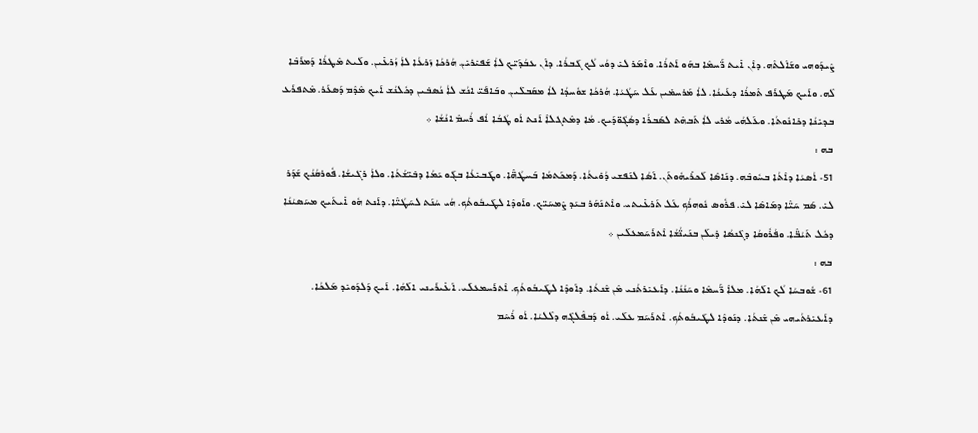ܨܶܝܕܰܘܗܝ ܘܫܰܐܶܠܬܶܗ. ܕܐܶܢ ܐܺܝܬ ܪ̈ܰܚܡܶܐ ܒܗܰܘ ܐܰܬܪܳܐ. ܘܐܶܡܰܪ ܠܝܺ ܕܘܳܝ ܠܳܟ ܓܰܒܪܳܐ. ܕܐܶܢ ܥܒܳܕܰܝ̈ܟ ܠܐܳ ܫܰܦܝܺܪܝܺܢ. ܗܳܪܟܳܐ ܙܰܪܥܳܐ ܠܐܳ ܙܳܪܥܺܝܢ. ܘܠܰܝܬ ܡܶܛܪܳܐ ܕܰܡܪܰܒܶܐ ܠܶܗ. ܘܐܰܝܟ ܡܰܛܪܰܦ ܬܶܡܪܳܐ ܕܥܰܝܢܳܐ. ܠܐܳ ܡܰܪܚܡܺܝܢ ܥܰܠ ܚܰܛܳܝܳܐ. ܗܳܪܟܳܐ ܫܘܽܚܕܳܐ ܠܐܳ ܡܩܰܒܠܺܝܢ. ܘܒܰܐܦܰܝ̈ ܐܢܳܫ ܠܐܳ ܢܳܣܒܺܝܢ ܕܟܽܠܢܳܫ ܐܰܝܟ ܡܶܕܶܡ ܕܰܣܥܰܪ. ܡܶܬܦܪܰܥ ܒܕܝܺܢܳܐ ܕܟܺܐܢܽܘܬܳܐ. ܘܥܰܠܗܳܝ ܡܳܪܝ ܠܐܳ ܬܰܒܗܶܬ ܠܣܰܒܪܳܐ ܕܣܳܓܽܘ̈ܕܰܝܟ. ܡܳܐ ܕܡܶܬܓܠܐܶ ܐܰܢܬ ܐܳܘ ܛܳܒܳܐ ܐܳܦ ܪܳܚܡܶ ܐܢܳܫܳܐ ܀
ܒܗ :
51- ܐܳܣܝܳܐ ܕܐܶܬܳܐ ܒܚܽܘܒܶܗ. ܕܢܰܐܣܶܐ ܠܰܟܪܺܝܗܽܘܬܰܢ. ܐܰܣܳܐ ܠܢܰܦܫܝ ܕܳܘܺܝܬܳܐ. ܕܰܡܟܰܬܡܳܐ ܒܰܚܛܳܗ̈ܶܐ. ܘܛܰܒܝܺܥܳܐ ܒܓܰܘ ܝܰܡܳܐ ܕܒܺܝ̈ܫܳܬܳܐ. ܘܠܐܳ ܪܓܺܝܫܳܐ. ܦܽܘܪܩܳܢܳܟ ܫܰܕܰܪ ܠܝܺ. ܣܰܡ ܚܰܝ̈ܶܐ ܕܡܰܐܣܶܐ ܠܝܺ. ܦܪܽܘܣ ܢܽܘܗܪܳܟ ܥܰܠ ܬܰܪܥܺܝܬܝ. ܘܐܶܬܢܰܗܰܪ ܒܝܰܕ ܨܶܡܚܰܝ̈ܟ. ܘܐܰܘܕܶܐ ܠܛܰܝܒܽܘܬܳܟ. ܗܳܝ ܚܳܢܰܬ ܠܚܰܛܳܝ̈ܶܐ. ܕܐܰܢܬ ܗܽܘ ܐܺܝܬܰܝܟ ܡܚܰܣܝܳܢܳܐ ܕܟܽܠ ܬܰܝܳܒ̈ܶܐ. ܘܦܳܪܽܘܩܳܐ ܕܓܶܢܣܳܐ ܕܺܝܠܰܢ ܒܢܰܝܢ̈ܳܫܳܐ ܐܶܬܪܰܚܰܡܥܠܰܝܢ ܀
ܒܗ :
61- ܫܽܘܒܚܳܐ ܠܳܟ ܐܠܰܗܳܐ. ܡܠܐܶ ܪ̈ܰܚܡܶܐ ܘܚܰܢܳܢܳܐ. ܕܐܰܥܝܺܪܬܳܢܝ ܡܶܢ ܫܶܢܬܳܐ. ܕܐܰܘܕܶܐ ܠܛܰܝܒܽܘܬܳܟ. ܐܶܬܪܰܚܡܥܠܰܝ. ܐܰܥܺܝܪܰܝܢܝ ܐܠܰܗܳܐ. ܐܰܝܟ ܕܰܠܕܰܘܝܺܕ ܡܰܠܟܳܐ. ܕܐܰܥܝܺܪܬܳܝܗܝ ܡܶܢ ܫܶܢܬܳܐ. ܕܢܰܘܕܶܐ ܠܛܰܝܒܽܘܬܳܟ. ܐܶܬܪܰܚܰܡ ܥܠܰܝ. ܐܳܘ ܕܰܒܦܶܠܓܶܗ ܕܠܶܠܝܳܐ. ܐܳܘ ܪܳܚܶܡ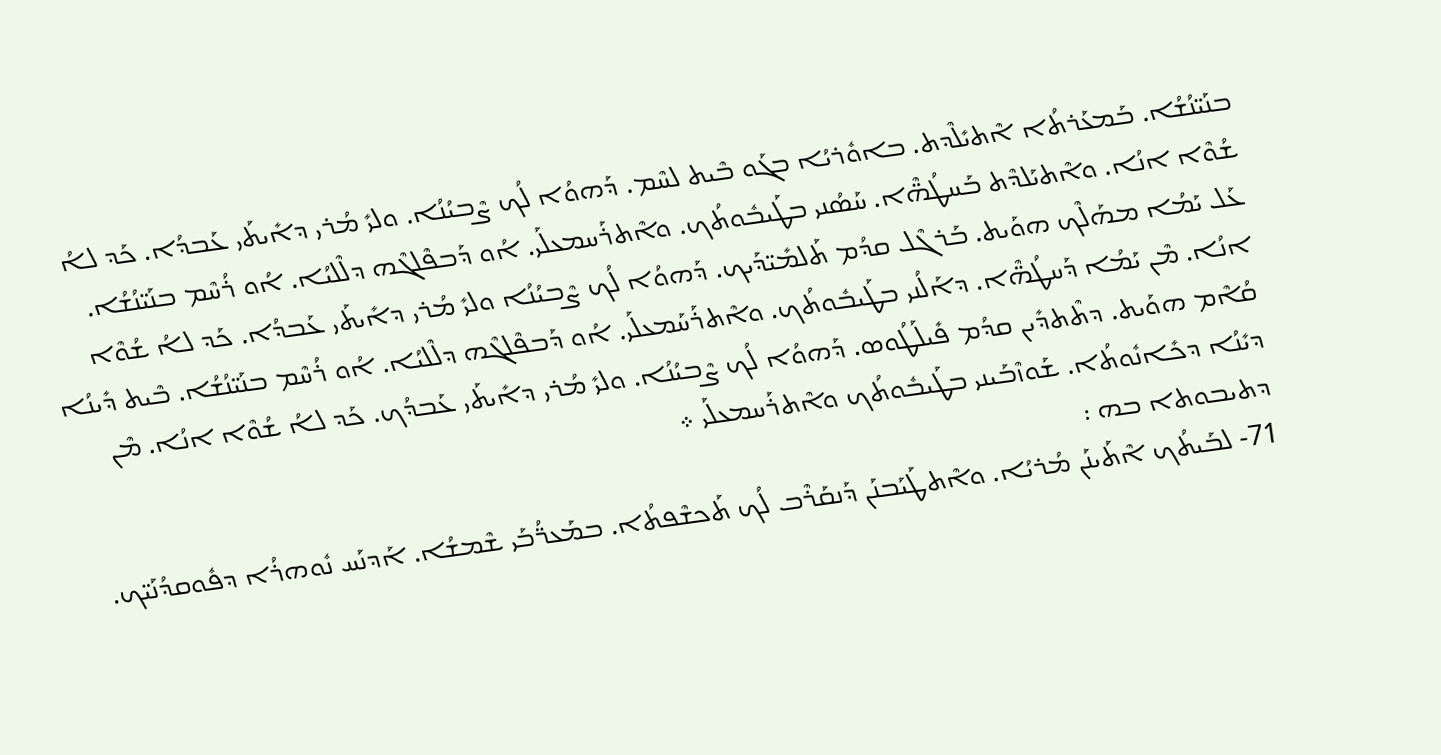ܒܢܰܝ̈ܢܳܫܳܐ. ܒܰܡܥܰܪܬܳܐ ܐܶܬܝܺܠܶܕܬ. ܒܐܘܽܪܝܳܐ ܒܓܰܘ ܒܶܝܬ ܠܚܶܡ. ܕܰܗܘܳܐ ܠܳܟ ܨܶܒܝܳܢܳܐ. ܘܠܝܺ ܡܳܪܝ ܕܐܺܝܬܰܝ ܥܰܒܕܳܐ. ܟܰܕ ܠܐܳ ܫܳܘܶܐ ܐܢܳܐ. ܘܐܶܬܝܰܠܕܶܬ ܒܰܚܛܳܗ̈ܶܐ. ܚܰܣܳܢܝ ܒܛܰܝܒܽܘܬܳܟ. ܘܐܶܬܪܰܚܡܥܠܰܝ. ܐܳܘ ܕܰܒܦܶܠܓܶܗ ܕܠܶܠܝܳܐ. ܐܳܘ ܪܳܚܶܡ ܒܢܰܝ̈ܢܳܫܳܐ. ܥܰܠ ܝܰܡܳܐ ܡܗܰܠܶܟ ܗܘܰܝܬ. ܒܰܪܓܶܠ ܩܕܳܡ ܬܰܠܡܺܝ̈ܕܰܝܟ. ܕܰܗܘܳܐ ܠܳܟ ܨܶܒܝܳܢܳܐ ܘܠܝܺ ܡܳܪܝ ܕܐܺܝܬܰܝ ܥܰܒܕܳܐ. ܟܰܕ ܠܐܳ ܫܳܘܶܐ ܐܢܳܐ. ܡܶܢ ܝܰܡܳܐ ܕܰܚܛܳܗ̈ܶܐ. ܕܐܰܠܳܢܝ ܒܛܰܝܒܽܘܬܳܟ. ܘܐܶܬܪܰܚܰܡܥܠܰܝ. ܐܳܘ ܕܰܒܦܶܠܓܶܗ ܕܠܶܠܝܳܐ. ܐܳܘ ܪܳܚܶܡ ܒܢܰܝ̈ܢܳܫܳܐ. ܒܶܝܬ ܕܺܝܢܳܐ ܩܳܐܶܡ ܗܘܰܝܬ. ܕܬܶܬܕܺܝܢ ܩܕܳܡ ܦܺܝܠܰܛܳܘܣ. ܕܰܗܘܳܐ ܠܳܟ ܨܶܒܝܳܢܳܐ. ܘܠܝܺ ܡܳܪܝ ܕܐܺܝܬܰܝ ܥܰܒܕܳܟ. ܟܰܕ ܠܐܳ ܫܳܘܶܐ ܐܢܳܐ. ܡܶܢ ܕܝܺܢܳܐ ܕܟܺܐܢܽܘܬܳܐ. ܫܰܘܙܶܒܰܝܢܝ ܒܛܰܝܒܽܘܬܳܟ ܘܐܶܬܪܰܚܡܥܠܰܝ ܀
ܕܬܝܒܘܬܐ ܒܗ :
71- ܠܒܰܝܬܳܟ ܐܶܬܰܝܢܰܢ ܡܳܪܝܳܐ. ܘܐܶܬܛܰܝܰܒܢܰܢ ܕܰܢܩܰܪܶܒ ܠܳܟ ܬܰܟܫܶܦܬܳܐ. ܒܡܰܥܪ̈ܳܒܰܝ ܫܶܡܫܳܐ. ܐܰܕܢܰܚ ܢܽܘܗܪܳܐ ܕܦܽܘܩܕܳܢܰܝ̈ܟ.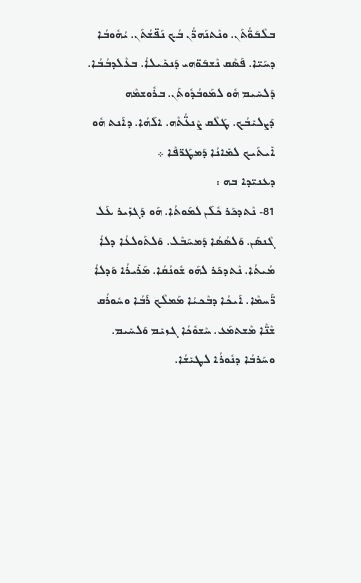ܒܠܶܒܰܘ̈ܳܬܰܢ. ܘܢܶܬܢܰܗܪ̈ܳܢ ܒܳܟ ܢܰܦ̈ܫܳܬܰܢ. ܝܳܗܽܘܒܳܐ ܕܚܰܝ̈ܐ. ܦܰܣܶܩ ܢܶܫܒܰܘ̈ܗܝ ܕܰܢܟܺܝܠܐܳ. ܒܥܶܠܕܒܳܒܳܐ. ܕܰܠܚܺܝܡ ܗܽܘ ܠܡܰܘܒܳܕܽܘܬܰܢ. ܒܪܽܘܫܡܶܗ ܕܰܨܠܝܺܒܳܟ. ܛܰܠܶܩ ܨܶܢܥ̈ܳܬܶܗ. ܐܠܰܗܳܐ. ܕܐܰܢܬ ܗܽܘ ܐܺܝܬܰܝܟ ܠܡܺܐܢܳܐ ܕܰܡܛܰܪ̈ܦܶܐ ܀
ܕܥܢܝ̈ܕܐ ܒܗ :
81- ܢܶܬܕܟܰܪ ܟܽܠܰܢ ܠܡܰܘܬܳܐ. ܗܰܘ ܕܰܓܙܺܝܪ ܥܰܠ ܓܶܢܣܰܢ. ܘܰܠܣܳܣܳܐ ܕܰܡܚܰܒܶܠ. ܘܰܠܬܰܘܠܥܳܐ ܕܠܐܳ ܡܳܝܬܳܐ. ܢܶܬܕܟܰܪ ܠܗܰܘ ܫܽܘܢܳܩܳܐ. ܡܰܪܺܝܪܳܐ ܘܰܕܠܐܳ ܪ̈ܰܚܡܶܐ. ܐܰܝܟܳܐ ܕܒܶܟܝܳܐ ܡܰܡܠܶܟ ܪܰܒܳܐ ܘܚܽܘܪܳܩ ܫܶܢ̈ܶܐ ܡܶܫܬܡܰܥ. ܚܶܫܘܽܟܳܐ ܓܙܝܺܡ ܘܰܠܚܺܝܡ. ܘܚܰܪܒܳܐ ܕܢܽܘܪܳܐ ܠܛܝܺܫܳܐ.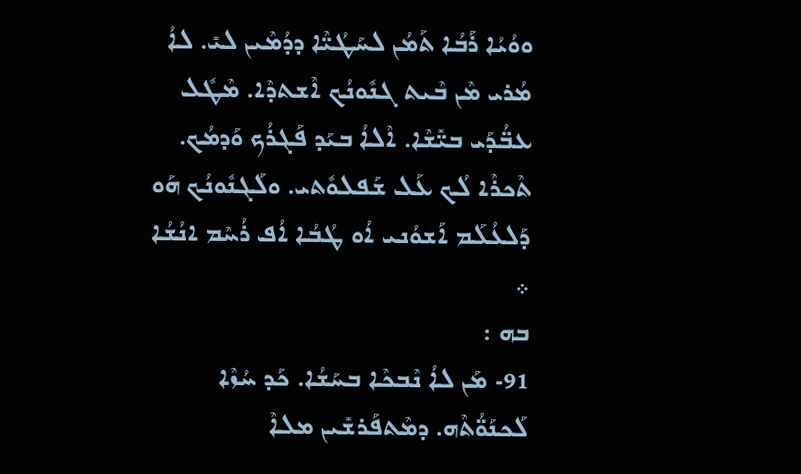ܘܘܳܝܳܐ ܪܰܒܳܐ ܬܰܡܳܢ ܠܚܰܛܳܝ̈ܶܐ ܕܕܳܡܶܝܢ ܠܝܺ. ܠܐܳ ܡܳܪܝ ܡܶܢ ܒܶܝܬ ܓܢܽܘܢܳܟ ܐܶܫܬܕܶܐ. ܡܶܛܽܠ ܥܒ̈ܳܕܰܝ ܒܝ̈ܺܫܶܐ. ܐܶܠܐܳ ܒܝܰܕ ܦܰܓܪܳܟ ܘܰܕܡܳܟ. ܬܶܟܪܶܐ ܠܳܟ ܥܰܠ ܫܰܦܠܘܽܬܝ. ܘܠܰܓܢܽܘܢܳܟ ܗܰܘ ܕܰܠܥܳܠܰܡ ܐܰܫܘܳܢܝ ܐܳܘ ܛܳܒܳܐ ܐܳܦ ܪܳܚܶܡ ܐܢܳܫܳܐ ܀
ܒܗ :
91- ܡܰܢ ܠܐܳ ܢܶܒܟܶܐ ܒܚܰܫܳܐ. ܟܰܕ ܚܳܙܶܐ ܠܰܟܢܰܘ̈ܳܬܶܗ. ܕܡܶܬܦܰܪܫܺܝܢ ܡܠܐܶ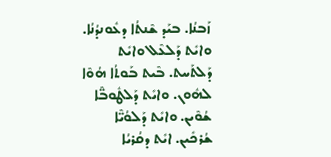ܙܰܒܢܳܐ. ܒܝܰܕ ܫܶܢܬܳܐ ܕܥܽܘܢܕܳܢܳܐ. ܘܐܝܺܬ ܕܰܠܥܶܠ ܘܐܝܺܬ ܕܰܠܬܰܚܬ. ܒܶܝܬ ܒܰܘܬܳܐ ܗܳܘܶܐ ܠܗܽܘܢ. ܘܐܝܺܬ ܕܰܠܛܽܘܒ̈ܶܐ ܫܳܘܶܝܢ. ܘܐܝܺܬ ܕܰܠܘܳܝ̈ܶܐ ܫܳܪܟܺܝܢ. ܐܝܺܬ ܕܩܳܪܝܳܐ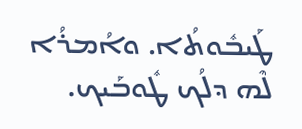ܛܰܝܒܽܘܬܳܐ. ܘܐܳܡܪܳܐ ܠܶܗ ܕܠܳܟ ܛܽܘܒܰܝܟ.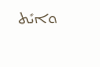ܘܐܝܺܬ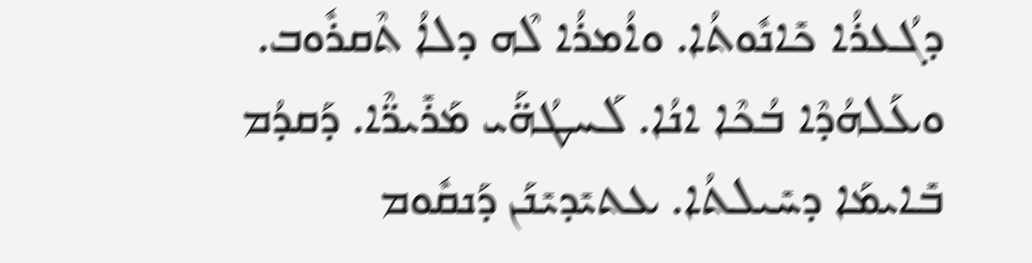ܕܓܳܥܪܳܐ ܟܺܐܢܽܘܬܳܐ. ܘܐܳܡܪܳܐ ܠܶܗ ܕܠܐܳ ܬܶܩܪܽܘܒ. ܘܥܰܠܗܳܕܶܐ ܒܳܟܶܐ ܐܢܳܐ. ܠܰܚܛܳܗ̈ܰܝ ܡܰܪܺܝܪ̈ܶܐ. ܕܰܩܕܳܡ ܒܺܐܝܡܰܐ ܕܚܺܝܠܬܳܐ. ܥܬܝܺܕܝܺܢܰܢ ܕܰܢܩܽܘܡ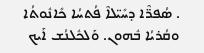. ܣܳܦܪ̈ܶܐ ܕܚܺܝ̈ܠܐܶ ܦܳܬܚܳܐ ܟܺܐܢܽܘܬܳܐ ܘܩܳܪܝܳܐ ܒܽܗܘܢ. ܘܰܠܟܽܠܢܳܫ ܐܰܝܟ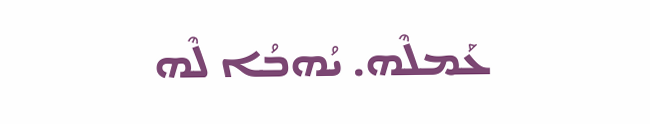ܥܰܡܠܶܗ. ܝܳܗܒܳܐ ܠܶܗ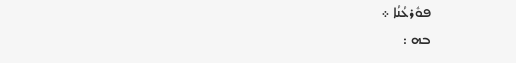ܦܘܽܪܥܳܢܳܐ ܀
ܒܗ :